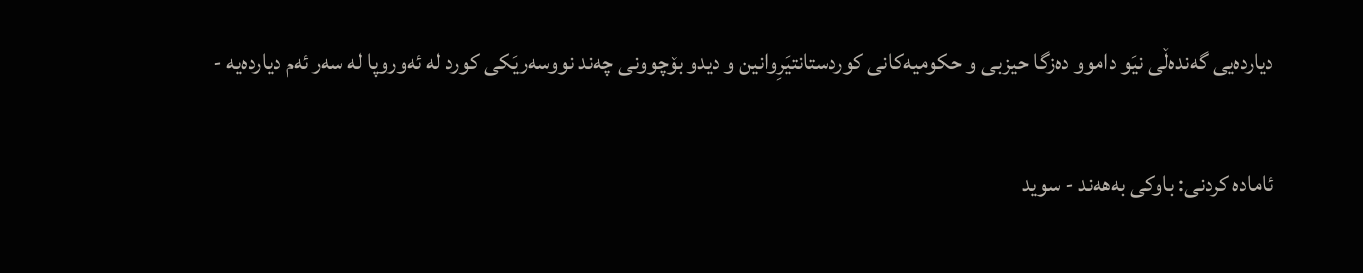دیارده‌یی گه‌نده‌ڵى نیَو داموو ده‌زگا حیزبى و حكومیه‌كانى كوردستانتیَرِوانین و دیدو بۆچوونى چه‌ند نووسه‌ریَكى كورد له‌ ئه‌وروپا له‌ سه‌ر ئه‌م دیارده‌یه‌ -

ئاماده‌ کردنی: باوكى به‌هه‌ند - سوید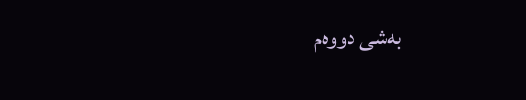به‌شى دووه‌م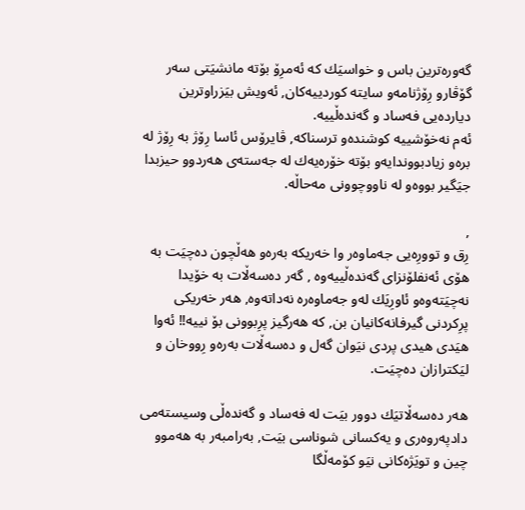گه‌وره‌ترین باس و خواسیَك كه‌ ئه‌مرِۆ بۆته‌ مانشیَتى سه‌ر گۆڤارو رِۆژنامه‌و سایته‌ كوردییه‌كان, ئه‌ویش بیَزراوترین دیارده‌یی فه‌ساد و گه‌نده‌ڵییه‌.
ئه‌م نه‌خۆشییه‌ كوشنده‌و ترسناكه‌, ڤایرۆس ئاسا رِۆژ به‌ رِۆژ له‌ بره‌و زیادبووندایه‌و بۆته‌ خۆره‌یه‌ك له‌ جه‌سته‌ی هه‌ردوو حیزبدا جیَگیر بووه‌و له‌ ناووچوونى مه‌حاڵه‌.

,
رِق و توورِه‌یی جه‌ماوه‌ر وا خه‌ریكه‌ به‌ره‌و هه‌ڵچون ده‌چیَت به‌ هۆى ئه‌نفلۆنزاى گه‌نده‌ڵییه‌وه‌ , گه‌ر ده‌سه‌ڵات به‌ خۆیدا نه‌چیَته‌وه‌و ئاورِیَك له‌و جه‌ماوه‌ره‌ نه‌داته‌وه‌, هه‌ر خه‌ریكى پرِكردنى گیرفانه‌كانیان بن, كه‌ هه‌رگیز پرِبوونى بۆ نییه‌!! ئه‌وا هیَدى هیدى پردى نیَوان گه‌ل و ده‌سه‌ڵات به‌ره‌و رِووخان و لیَكترازان ده‌چیَت.

هه‌ر ده‌سه‌ڵاتیَك دوور بیَت له‌ فه‌ساد و گه‌نده‌ڵى وسیسته‌مى دادپه‌روه‌ری و یه‌كسانى شوناسی بیَت, به‌رامبه‌ر به‌ هه‌موو چین و تویَژه‌كانى نیَو كۆمه‌ڵگا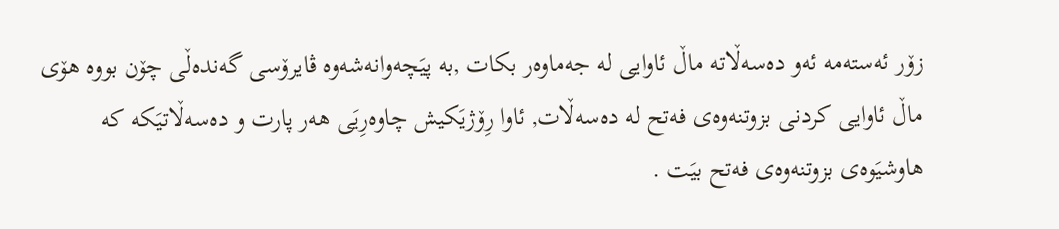زۆر ئه‌سته‌مه‌ ئه‌و ده‌سه‌ڵاته‌ ماڵ ئاوایى له‌ جه‌ماوه‌ر بكات ,به‌ پیَچه‌وانه‌شه‌وه‌ ڤایرۆسى گه‌نده‌ڵى چۆن بووه‌ هۆى ماڵ ئاوایى كردنى بزوتنه‌وه‌ى فه‌تح له‌ ده‌سه‌ڵات, ئاوا رِۆژیَكیش چاوه‌رِیَی هه‌ر پارت و ده‌سه‌ڵاتیَكه‌ كه‌ هاوشیَوه‌ى بزوتنه‌وه‌ى فه‌تح بیَت .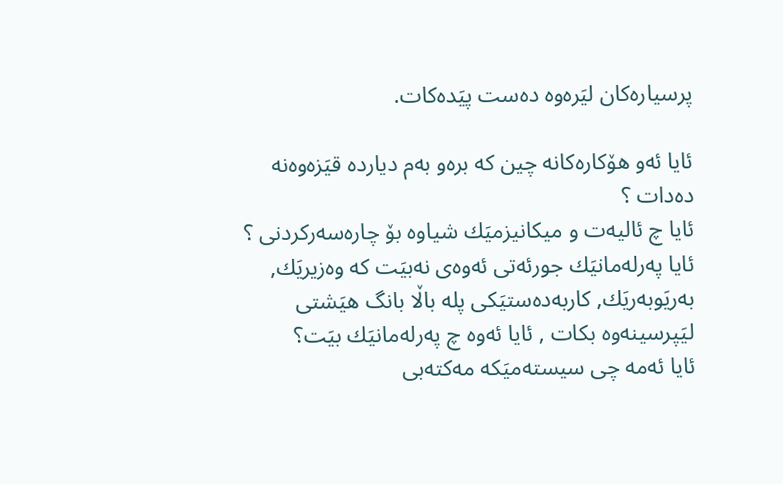پرسیاره‌كان لیَره‌وه‌ ده‌ست پیَده‌كات.

ئایا ئه‌و هۆكاره‌كانه‌ چین كه‌ بره‌و به‌م دیارده‌ قیَزه‌وه‌نه‌ ده‌دات ؟
ئایا چ ئالیه‌ت و میكانیزمیَك شیاوه‌ بۆ چاره‌سه‌ركردنى ؟
ئایا په‌رله‌مانیَك جورئه‌تى ئه‌وه‌ى نه‌بیَت كه‌ وه‌زیریَك, به‌ریَوبه‌ریَك, كاربه‌ده‌ستیَكى پله‌ باڵا بانگ هیَشتى لیَپرسینه‌وه‌ بكات , ئایا ئه‌وه‌ چ په‌رله‌مانیَك بیَت؟
ئایا ئه‌مه‌ چى سیسته‌میَكه‌ مه‌كته‌بى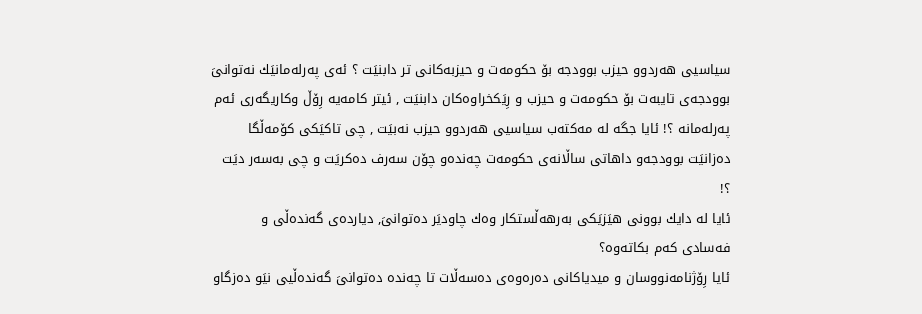سیاسیى هه‌ردوو حیزب بوودجه‌ بۆ حكومه‌ت و حیزبه‌كانى تر دابنیَت ؟ ئه‌ى په‌رله‌مانیَك نه‌توانیَ بوودجه‌ى تایبه‌ت بۆ حكومه‌ت و حیزب و رِیَكخراوه‌كان دابنیَت , ئیتر كامه‌یه‌ رِۆڵ وكاریگه‌رى ئه‌م په‌رله‌مانه‌ ؟! ئایا جگه‌ له‌ مه‌كته‌ب سیاسیى هه‌ردوو حیزب نه‌بیَت , چى تاكیَكى كۆمه‌ڵگا ده‌زانیَت بوودجه‌و داهاتى ساڵانه‌ى حكومه‌ت چه‌نده‌و چۆن سه‌رف ده‌كریَت و چى به‌سه‌ر دیَت ؟!
ئایا له‌ دایك بوونى هیَزیَكى به‌رهه‌ڵستكار وه‌ك چاودیَر ده‌توانیَ, دیارده‌ى گه‌نده‌ڵى و فه‌سادى كه‌م بكاته‌وه‌؟
ئایا رِۆژنامه‌نووسان و میدیاكانى ده‌ره‌وه‌ى ده‌سه‌ڵات تا چه‌نده‌ ده‌توانیَ گه‌نده‌ڵیی نیَو ده‌زگاو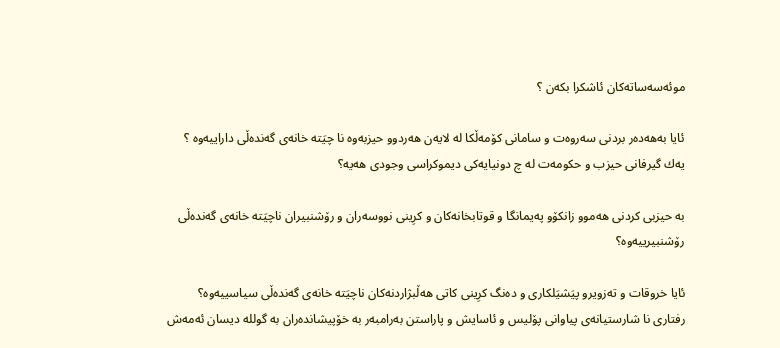موئه‌سه‌ساته‌كان ئاشكرا بكه‌ن ؟

ئایا به‌هه‌ده‌ر بردنى سه‌روه‌ت و سامانى كۆمه‌ڵكا له‌ لایه‌ن هه‌ردوو حیزبه‌وه‌ نا چیَته‌ خانه‌ى گه‌نده‌ڵى داراییه‌وه‌ ؟
یه‌ك گیرفانى حیزب و حكومه‌ت له‌ چ دونیایه‌كى دیموكراسى وجودى هه‌یه‌؟

به‌ حیزبى كردنى هه‌موو زانكۆو په‌یمانگا و قوتابخانه‌كان و كرِینى نووسه‌ران و رۆشنبیران ناچیَته‌ خانه‌ى گه‌نده‌ڵى رۆشنبیرییه‌وه‌؟

ئایا خروقات و ته‌زویرو پیَشیَلكارى و ده‌نگ كرِینى كاتى هه‌ڵبژاردنه‌كان ناچیَته‌ خانه‌ى گه‌نده‌ڵى سیاسییه‌وه‌؟
رفتارى نا شارستیانه‌ى پیاوانى پۆلیس و ئاسایش و پاراستن به‌رامبه‌ر به‌ خۆپیشانده‌ران به‌ گولله‌ دیسان ئه‌مه‌ش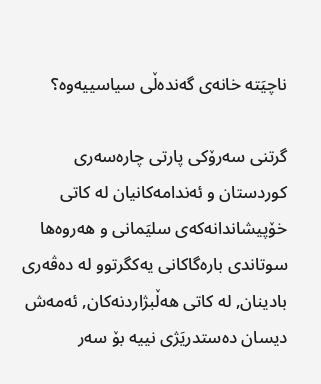ناچیَته‌ خانه‌ى گه‌نده‌ڵى سیاسییه‌وه‌؟

گرتنى سه‌رۆكى پارتى چاره‌سه‌رى كوردستان و ئه‌ندامه‌كانیان له‌ كاتى خۆپیشاندانه‌كه‌ى سلیَمانى و هه‌روه‌ها سوتاندى باره‌گاكانى یه‌كگرتوو له‌ ده‌ڤه‌رى بادینان, له‌ كاتى هه‌ڵبژاردنه‌كان, ئه‌مه‌ش دیسان ده‌ستدریَژى نییه‌ بۆ سه‌ر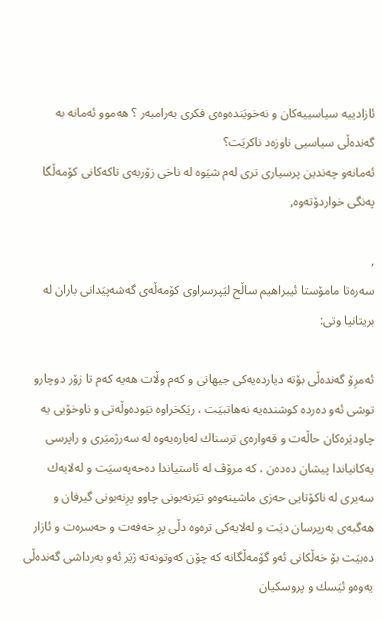ئازادییه‌ سیاسییه‌كان و نه‌خویَنده‌وه‌ى فكرى به‌رامبه‌ر ؟ هه‌موو ئه‌مانه‌ به‌ گه‌نده‌ڵى سیاسیی ناوزه‌د ناكریَت؟
ئه‌مانه‌و چه‌ندین پرسیارى ترى له‌م شیَوه‌ له‌ ناخى زۆربه‌ى تاكه‌كانى كۆمه‌ڵگا په‌نگى خواردۆته‌وه‌,

,
سه‌ره‌تا مامۆستا ئیبراهیم ساڵح لیَپرسراوى كۆمه‌ڵه‌ى گه‌شه‌پیَدانى باران له‌ بریتانیا وتى:

ئه‌مرِۆ گه‌نده‌ڵى بۆته‌ دیارده‌یه‌كى جیهانى و كه‌م وڵات هه‌یه‌ كه‌م تا زۆر دوچارو توشى ئه‌و ده‌رده‌ كوشنده‌یه‌ نه‌هاتبیَت ، ریَكخراوه‌ نیَوده‌وڵه‌تى و ناوخۆیى یه‌ چاودیَره‌كان حاڵه‌ت و قه‌واره‌ى ترسناك له‌باره‌یه‌وه‌ له‌ سه‌رژمیَرى و راپرسى یه‌كانیاندا پیشان ده‌ده‌ن ، كه‌ مرۆڤ له‌ ئاستیاندا ده‌حه‌په‌سیَت و له‌لایه‌ك سه‌یرى له‌ ناكۆتایى حه‌زى ماشینه‌وه‌و تیَرنه‌بونى چاوو پرِنه‌بونى گیرفان و هه‌گبه‌ى به‌رپرسان دیَت و له‌لایه‌كى تره‌وه‌ دڵى پرِ خه‌فه‌ت و حه‌سره‌ت و ئازار ده‌بیَت بۆ خه‌ڵكانى ئه‌و گۆمه‌ڵگانه‌ كه‌ چۆن كه‌وتونه‌ته‌ ژیَر ئه‌و به‌رداشى گه‌نده‌ڵى یه‌وه‌و ئیَسك و پروسكیان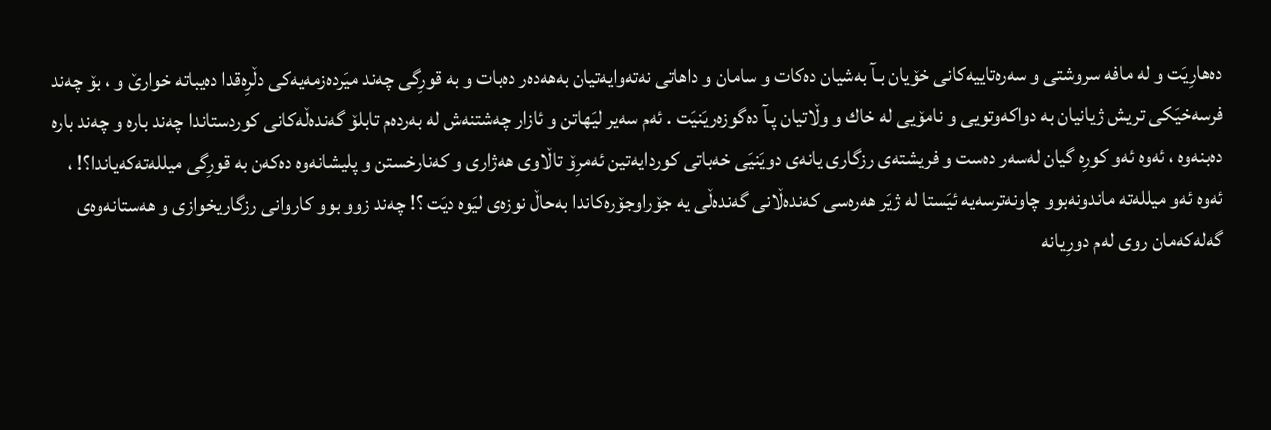ده‌هارِیَت و له‌ مافه‌ سروشتى و سه‌ره‌تاییه‌كانى خۆیان بـآ به‌شیان ده‌كات و سامان و داهاتى نه‌ته‌وایه‌تیان به‌هه‌ده‌ر ده‌بات و به‌ قورِگى چه‌ند میَرده‌زمه‌یه‌كى دڵرِه‌قدا ده‌یباته‌ خوارێ و ، بۆ چه‌ند فرسه‌خیَكى تریش ژیانیان به‌ دواكه‌وتویى و نامۆیى له‌ خاك و وڵاتیان پـآ ده‌گوزه‌ریَنیَت . ئه‌م سه‌یر لیَهاتن و ئازار چه‌شتنه‌ش له‌ به‌رده‌م تابلۆ گه‌نده‌ڵه‌كانى كوردستاندا چه‌ند باره‌ و چه‌ند باره‌ ده‌بنه‌وه‌ ، ئه‌وه‌ ئه‌و كورِه‌ گیان له‌سه‌ر ده‌ست و فریشته‌ى رزگارى یانه‌ى دویَنیَى خه‌باتى كوردایه‌تین ئه‌مرِۆ تاڵاوى هه‌ژارى و كه‌نارخستن و پلیشانه‌وه‌ ده‌كه‌ن به‌ قورِگى میلله‌ته‌كه‌یاندا؟! ، ئه‌وه‌ ئه‌و میلله‌ته‌ ماندونه‌بوو چاونه‌ترسه‌یه‌ ئیَستا له‌ ژیَر هه‌ره‌سى كه‌نده‌ڵانى گه‌نده‌ڵى یه‌ جۆراوجۆره‌كاندا به‌حاڵ نوزه‌ى لیَوه‌ دیَت ؟! چه‌ند زوو بوو كاروانى رزگاریخوازى و هه‌ستانه‌وه‌ى گه‌له‌كه‌مان روى له‌م دورِیانه‌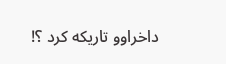داخراوو تاریكه‌ كرد ؟!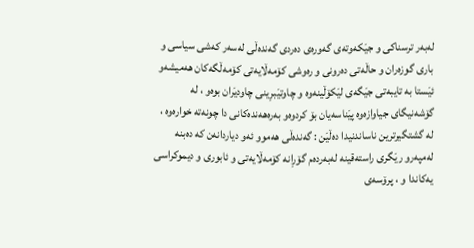له‌به‌ر ترسناكى و جیَكه‌وته‌ى گه‌وره‌ى ده‌ردى گه‌نده‌ڵى له‌سه‌ر كه‌شى سیاسى و بارى گوزه‌ران و حاڵه‌تى ده‌رونى و ره‌وشى كۆمه‌ڵایه‌تى كۆمه‌ڵگه‌كان هه‌میشه‌و ئیَستا به‌ تایبه‌تى جیَگه‌ى لیَكۆڵینه‌وه‌ و چاوتیَبرِینى چاودیَران بوه‌و ، له‌ گۆشه‌نیگاى جیاوازه‌وه‌ پیَناسه‌یان بۆ كردوه‌و به‌ره‌هه‌نده‌كانى دا چونه‌ته‌ خواره‌وه‌ ، له‌ گشتگیرترین ناساندنیدا ده‌ڵیَن : گه‌نده‌ڵى هه‌موو ئه‌و دیاردانه‌ن كه‌ ده‌بنه‌ له‌مپه‌رو ریَگرى راسته‌قینه‌ له‌به‌رده‌م گۆرِانه‌ كۆمه‌ڵایه‌تى و ئابورى و دیموكراسى یه‌كاندا و ، پرۆسه‌ى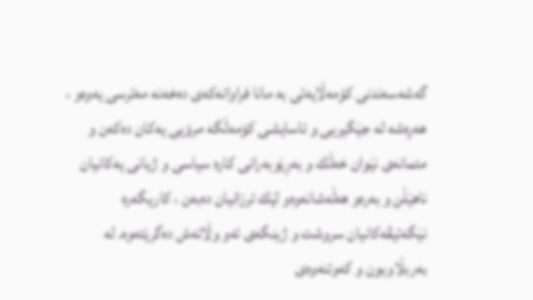گه‌شه‌سه‌ندنى كۆمه‌ڵایه‌تى به‌ مانا فراوانه‌كه‌ى ده‌خه‌نه‌ مه‌ترسى یه‌وه‌و ، هه‌رِه‌شه‌ له‌ جیَگیریى و ئاسایشى كۆمه‌ڵگه‌ مرۆیى یه‌كان ده‌كه‌ن و متمانه‌ى نیَوان خه‌ڵك و به‌رِیَوبه‌رانى كاره‌ سیاسى و ژیانى یه‌كانیان ناهیَڵن و به‌ره‌و هه‌ڵه‌شانه‌وه‌و لیَك ترزانیان ده‌به‌ن ، كاریگه‌ره‌ نیَگه‌تیڤه‌كانیان سروشت و ژینگه‌ى ئه‌و وڵاته‌ش ده‌گریَته‌وه‌. له‌ به‌ربڵاوبون و كه‌وتنه‌وه‌ى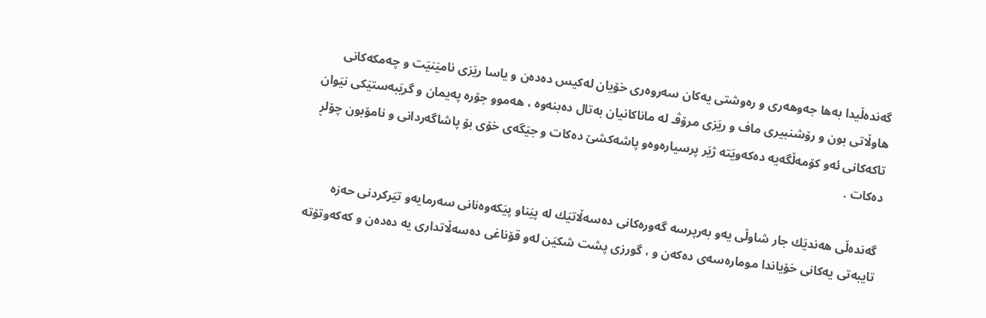گه‌نده‌ڵیدا به‌ها جه‌وهه‌رى و ره‌وشتى یه‌كان سه‌روه‌رى خۆیان له‌كیس ده‌ده‌ن و یاسا ریَزى نامیَنیَت و چه‌مكه‌كانى هاوڵاتى بون و رۆشنبیرى ماف و ریَزى مرۆڤـ له‌ ماناكانیان به‌تال ده‌بنه‌وه‌ ، هه‌موو جۆره‌ په‌یمان و گریَبه‌ستیَكى نیَوان تاكه‌كانى ئه‌و كۆمه‌ڵگه‌یه‌ ده‌كه‌ویَته‌ ژیَر پرسیاره‌وه‌و پاشه‌كشێ ده‌كات و جیَگه‌ى خۆى بۆ پاشاگه‌ردانى و نامۆبون چۆلڕ ده‌كات .

گه‌نده‌ڵى هه‌ندیَك جار شاوڵى یه‌و به‌رپرسه‌ گه‌وره‌كانى ده‌سه‌ڵاتیَك له‌ پیَناو پیَكه‌وه‌نانى سه‌رمایه‌و تیَركردنى حه‌زه‌ تایبه‌تى یه‌كانى خۆیاندا موماره‌سه‌ى ده‌كه‌ن و ، گورزى پشت شكیَن له‌و قۆناغى ده‌سه‌ڵاتدارى یه‌ ده‌ده‌ن و كه‌كه‌وتۆته‌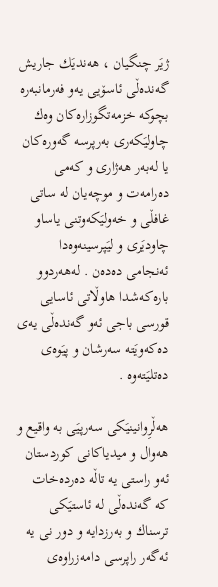ژیَر چنگیان ، هه‌ندیَك جاریش گه‌نده‌ڵى ئاسۆیى یه‌و فه‌رمانبه‌ره‌ بچوكه‌ خزمه‌تگوزاره‌كان وه‌ك چاولیَكه‌رى به‌رپرسه‌ گه‌وره‌كان یا له‌به‌ر هه‌ژارى و كه‌مى ده‌رامه‌ت و موچه‌یان له‌ ساتى غافڵى و خه‌ولیَكه‌وتنى یاساو چاودیَرى و لیَپرسینه‌وه‌دا ئه‌نجامى ده‌ده‌ن . له‌هه‌ردوو باره‌كه‌شدا هاوڵاتى ئاسایى قورسى باجى ئه‌و گه‌نده‌ڵى یه‌ى ده‌كه‌ویَته‌ سه‌رشان و پیَوه‌ى ده‌تلیَته‌وه‌ .

هه‌ڵرِوانینیَكى سه‌رپیَى به‌ واقیع و هه‌وال و میدیاكانى كوردستان ئه‌و راستى یه‌ تاڵه‌ ده‌رده‌خات كه‌ گه‌نده‌ڵى له‌ ئاستیَكى ترسناك و به‌رزدایه‌ و دور نى یه‌ ئه‌گه‌ر راپرسى دامه‌زراوه‌ى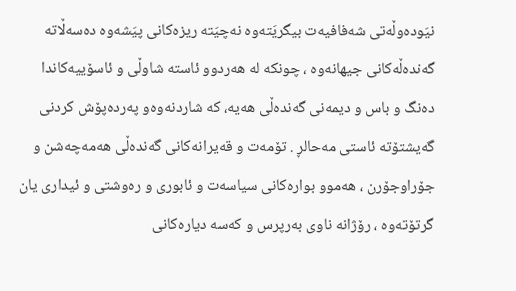نیَوده‌وڵه‌تى شه‌فافیه‌ت بیگریَته‌وه‌ نه‌چیَته‌ ریزه‌كانى پیَشه‌وه‌ ده‌سه‌ڵاته‌ گه‌نده‌ڵه‌كانى جیهانه‌وه‌ ، چونكه‌ له‌ هه‌ردوو ئاسته‌ شاوڵى و ئاسۆییه‌كاندا ده‌نگ و باس و دیمه‌نى گه‌نده‌ڵى هه‌یه‌، كه‌ شاردنه‌وه‌و په‌رده‌پۆش كردنى گه‌یشتۆته‌ ئاستى مه‌حالڕ . تۆمه‌ت و قه‌یرانه‌كانى گه‌نده‌ڵى هه‌مه‌چه‌شن و جۆراوجۆرن ، هه‌موو بواره‌كانى سیاسه‌ت و ئابورى و ره‌وشتى و ئیدارى یان گرتۆته‌وه‌ ، رۆژانه‌ ناوى به‌رپرس و كه‌سه‌ دیاره‌كانى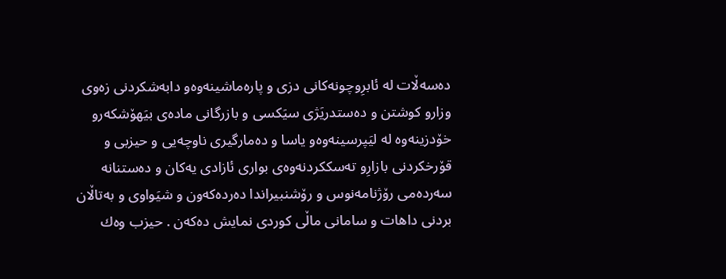ده‌سه‌ڵات له‌ ئابرِوچونه‌كانى دزى و پاره‌ماشینه‌وه‌و دابه‌شكردنى زه‌وى وزارو كوشتن و ده‌ستدریَژى سیَكسى و بازرگانى ماده‌ى بیَهۆشكه‌رو خۆدزینه‌وه‌ له‌ لیَپرسینه‌وه‌و یاسا و ده‌مارگیرى ناوچه‌یى و حیزبى و قۆرخكردنى بازارِو ته‌سككردنه‌وه‌ى بوارى ئازادى یه‌كان و ده‌ستنانه‌ سه‌رده‌مى رۆژنامه‌نوس و رۆشنبیراندا ده‌رده‌كه‌ون و شیَواوى و به‌تاڵان بردنى داهات و سامانى ماڵى كوردى نمایش ده‌كه‌ن . حیزب وه‌ك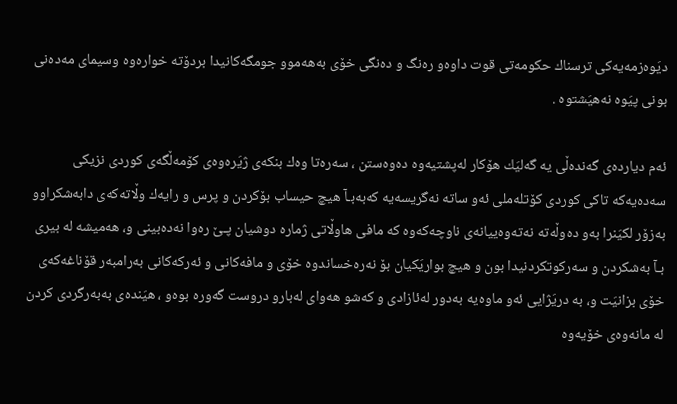دیَوه‌زمه‌یه‌كى ترسناك حكومه‌تى قوت داوه‌و ره‌نگ و ده‌نگى خۆى به‌هه‌موو جومگه‌كانیدا بردۆته‌ خواره‌وه‌ وسیماى مه‌ده‌نى بونى پیَوه‌ نه‌هیَشتوه‌ .

ئه‌م دیارده‌ى گه‌نده‌ڵى یه‌ گه‌لیَك هۆكار له‌پشتیه‌وه‌ ده‌وه‌ستن ، سه‌ره‌تا وه‌ك بنكه‌ى ژیَره‌وه‌ى كۆمه‌ڵگه‌ى كوردى نزیكى سه‌ده‌یه‌كه‌ تاكى كوردى كۆتله‌ملى ئه‌و ساته‌ نه‌گریسه‌یه‌ كه‌به‌بـآ هیچ حیساب بۆكردن و پرس و رایه‌ك وڵاته‌كه‌ى دابه‌شكراوو به‌زۆر لكیَنرا به‌و ده‌وڵه‌ته‌ نه‌ته‌وه‌ییانه‌ى ناوچه‌كه‌وه‌ كه‌ مافى هاوڵاتى ژماره‌ دوشیان پـێ ره‌وا نه‌ده‌بینى و، هه‌میشه‌ له‌ بیرى بـآ به‌شكردن و سه‌ركوتكردنیدا بون و هیچ بواریَكیان بۆ نه‌ره‌خساندوه‌ خۆى و مافه‌كانى و ئه‌ركه‌كانى به‌رامبه‌ر قۆناغه‌كه‌ى خۆى بزانیَت و، به‌ دریَژایى ئه‌و ماوه‌یه‌ به‌دور له‌ئازادى و كه‌شو هه‌وای له‌بارو دروست گه‌وره‌ بوه‌و ، هیَنده‌ى به‌به‌رگردى كردن له‌ مانه‌وه‌ى خۆیه‌وه‌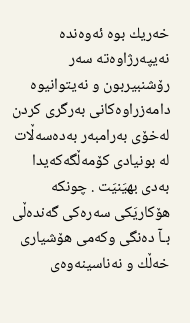خه‌ریك بوه‌ ئه‌وه‌نده‌ نه‌یپه‌رژاوه‌ته‌ سه‌ر رۆشنبیربون و نه‌یتوانیوه‌ دامه‌زراوه‌كانى به‌رگرى كردن له‌خۆى به‌رامبه‌ر به‌ده‌سه‌ڵات له‌ بونیادى كۆمه‌ڵگه‌كه‌یدا به‌دى بهیَنیَت . چونكه‌ هۆكاریَكى سه‌ره‌كى گه‌نده‌ڵى بـآ ده‌نگى وكه‌مى هۆشیارى خه‌ڵك و نه‌ناسینه‌وه‌ى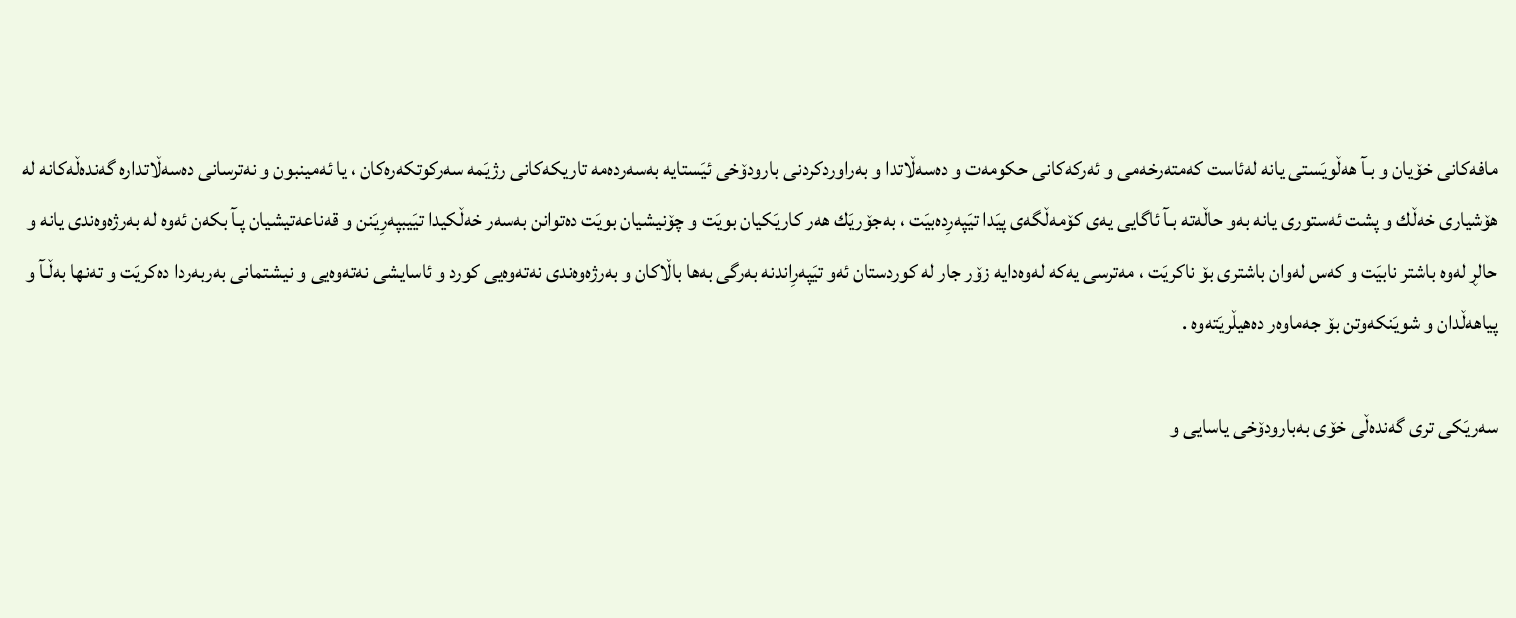مافه‌كانى خۆیان و بـآ هه‌ڵویَستى یانه‌ له‌ئاست كه‌مته‌رخه‌مى و ئه‌ركه‌كانى حكومه‌ت و ده‌سه‌ڵاتدا و به‌راوردكردنى بارودۆخى ئیَستایه‌ به‌سه‌رده‌مه‌ تاریكه‌كانى رژیَمه‌ سه‌ركوتكه‌ره‌كان ، یا ئه‌مینبون و نه‌ترسانى ده‌سه‌ڵاتداره‌ گه‌نده‌ڵه‌كانه‌ له‌ هۆشیارى خه‌ڵك و پشت ئه‌ستورى یانه‌ به‌و حاڵه‌ته‌ بـآ ئاگایى یه‌ى كۆمه‌ڵگه‌ى پیَدا تیَپه‌رِده‌بیَت ، به‌جۆریَك هه‌ر كاریَكیان بویَت و چۆنیشیان بویَت ده‌توانن به‌سه‌ر خه‌ڵكیدا تیَیبپه‌رِیَنن و قه‌ناعه‌تیشیان پـآ بكه‌ن ئه‌وه‌ له‌ به‌رژه‌وه‌ندى یانه‌ و حالڕ له‌وه‌ باشتر نابیَت و كه‌س له‌وان باشترى بۆ ناكریَت ، مه‌ترسى یه‌كه‌ له‌وه‌دایه‌ زۆر جار له‌ كوردستان ئه‌و تیَپه‌رِاندنه‌ به‌رگى به‌ها باڵاكان و به‌رژه‌وه‌ندى نه‌ته‌وه‌یى كورد و ئاسایشى نه‌ته‌وه‌یى و نیشتمانى به‌ربه‌ردا ده‌كریَت و ته‌نها به‌ڵـآ و پیاهه‌ڵدان و شویَنكه‌وتن بۆ جه‌ماوه‌ر ده‌هیڵریَته‌وه‌ .

سه‌ریَكى ترى گه‌نده‌ڵى خۆى به‌بارودۆخى یاسایى و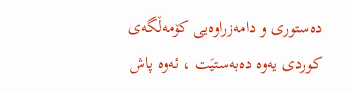ده‌ستورى و دامه‌زراوه‌یى كۆمه‌ڵگه‌ى كوردى یه‌وه‌ ده‌به‌ستیَت ، ئه‌وه‌ پاش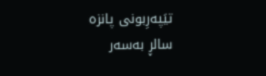تیَپه‌رِبونى پانزه‌ سالڕ به‌سه‌ر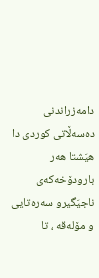دامه‌زراندنى ده‌سه‌ڵاتى كوردى دا هیَشتا هه‌ر بارودۆخه‌كه‌ى ناجیَگیرو سه‌ره‌تایى و مۆله‌قه‌ ، تا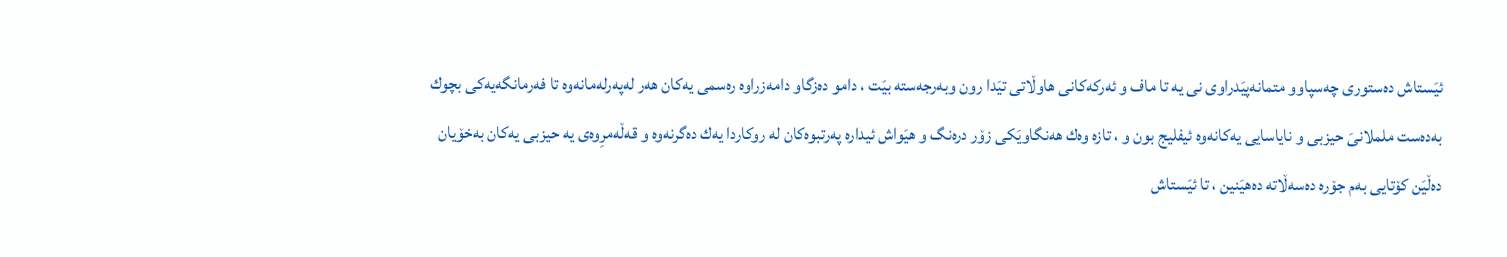ئیَستاش ده‌ستورى چه‌سپاوو متمانه‌پیَدراوى نى یه‌ تا ماف و ئه‌ركه‌كانى هاوڵاتى تیَدا رون وبه‌رجه‌سته‌ بیَت ، دامو ده‌زگاو دامه‌زراوه‌ ره‌سمى یه‌كان هه‌ر له‌په‌رله‌مانه‌وه‌ تا فه‌رمانگه‌یه‌كى بچوك به‌ده‌ست ململانیَ حیزبى و نایاسایى یه‌كانه‌وه‌ ئیفلیج بون و ، تازه‌ وه‌ك هه‌نگاویَكى زۆر دره‌نگ و هیَواش ئیداره‌ په‌رتبوه‌كان له‌ روكاردا یه‌ك ده‌گرنه‌وه‌ و قه‌ڵه‌مرِوه‌ى یه‌ حیزبى یه‌كان به‌خۆیان ده‌ڵیَن كۆتایى به‌م جۆره‌ ده‌سه‌ڵاته‌ ده‌هیَنین ، تا ئیَستاش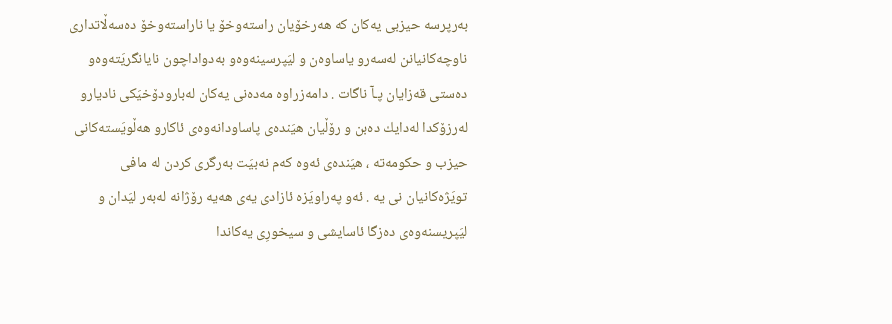به‌رپرسه‌ حیزبى یه‌كان كه‌ هه‌رخۆیان راسته‌وخۆ یا ناراسته‌وخۆ ده‌سه‌ڵاتدارى ناوچه‌كانیانن له‌سه‌رو یاساوه‌ن و لیَپرسینه‌وه‌و به‌دواداچون نایانگریَته‌وه‌و ده‌ستى قه‌زایان پـآ ناگات . دامه‌زراوه‌ مه‌ده‌نى یه‌كان له‌بارودۆخیَكى نادیارو له‌رزۆكدا له‌دایك ده‌بن و رۆڵیان هیَنده‌ى پاساودانه‌وه‌ى ئاكارو هه‌ڵویَسته‌كانى حیزب و حكومه‌ته‌ ، هیَنده‌ى ئه‌وه‌ كه‌م نه‌بیَت به‌رگرى كردن له‌ مافى تویَژه‌كانیان نى یه‌ . ئه‌و په‌راویَزه‌ ئازادى یه‌ى هه‌یه‌ رۆژانه‌ له‌به‌ر لیَدان و لیَپریسنه‌وه‌ى ده‌زگا ئاسایشى و سیخورِى یه‌كاندا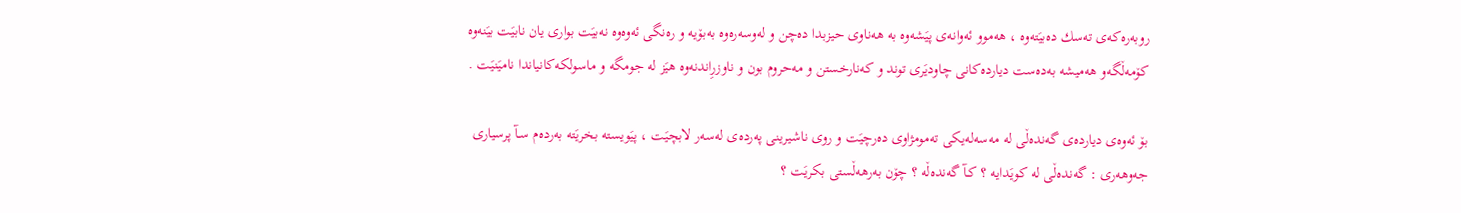روبه‌ره‌كه‌ى ته‌سك ده‌بیَته‌وه‌ ، هه‌موو ئه‌وانه‌ى پیَشه‌وه‌ به‌ هه‌ناوى حیزبدا ده‌چن و له‌وسه‌ره‌وه‌ به‌بۆیه‌ و ره‌نگى ئه‌وه‌وه‌ نه‌بیَت بوارى یان نابیَت بیَنه‌وه‌ كۆمه‌ڵگه‌و هه‌میشه‌ به‌ده‌ست دیارده‌كانى چاودیَرى توند و كه‌نارخستن و مه‌حروم بون و ناوزرِاندنه‌وه‌ هیَز له‌ جومگه‌ و ماسولكه‌كانیاندا نامیَنیَت .

بۆ ئه‌وه‌ى دیارده‌ى گه‌نده‌ڵى له‌ مه‌سه‌له‌یكى ته‌مومژاوى ده‌رچیَت و روى ناشیرینى په‌رده‌ى له‌سه‌ر لابچیَت ، پیَویسته‌ بخریَته‌ به‌رده‌م سـآ پرسیارى جه‌وهه‌رى : گه‌نده‌ڵى له‌ كویَدایه‌ ؟ كـآ گه‌نده‌ڵه‌ ؟ چۆن به‌رهه‌ڵستى بكریَت ؟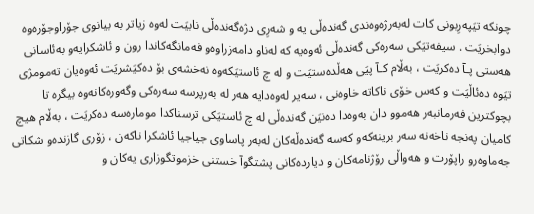چونكه‌ تیَپه‌رِبونى كات له‌به‌رژه‌وه‌ندى گه‌نده‌ڵى یه‌ و شه‌رِى دژه‌گه‌نده‌ڵى نابیَت له‌وه‌ زیاتر به‌ بیانوى جۆراوجۆره‌وه‌ دوابخریَت . سیفه‌تیَكى سه‌ره‌كى گه‌نده‌ڵى ئه‌وه‌یه‌ كه‌ له‌ناو دامه‌زراوه‌و فه‌مانگه‌كاندا رون و ئاشكرایه‌و به‌ئاسانى هه‌ستى پـآ ده‌كریَت ، به‌ڵام كـآ پیَى هه‌ڵده‌ستیَت و له‌ چ ئاستیَكه‌وه‌ نه‌خشه‌ى بۆ ده‌كیَشریَت ئه‌وه‌یان ته‌مومژى تیَوه‌ ده‌ئاڵیَت و كه‌س خۆى ناكاته‌ خاوه‌نى ، سه‌یر له‌وه‌دایه‌ هه‌ر له‌ به‌رپرسه‌ سه‌ره‌كى وگه‌وره‌كانه‌وه‌ بیگره‌ تا بچوكترین فه‌رمانبه‌ر هه‌موو دان به‌وه‌دا ده‌نیَن گه‌نده‌ڵى له‌ چ ئاستیَكى ترسناكدا موماره‌سه‌ ده‌كریَت ، به‌ڵام هیچ كامیان په‌نجه‌ ناخه‌نه‌ سه‌ر برینه‌كه‌و كه‌سه‌ گه‌نده‌ڵه‌كان له‌به‌ر پاساوى جیاجیا ئاشكرا ناكه‌ن ، زۆرى گازنده‌و شكاتى جه‌ماوه‌رو راپۆرت و هه‌واڵى رۆژنامه‌كان و دیارده‌كانى پشتگوآ خستنى خزموتگوزارى یه‌كان و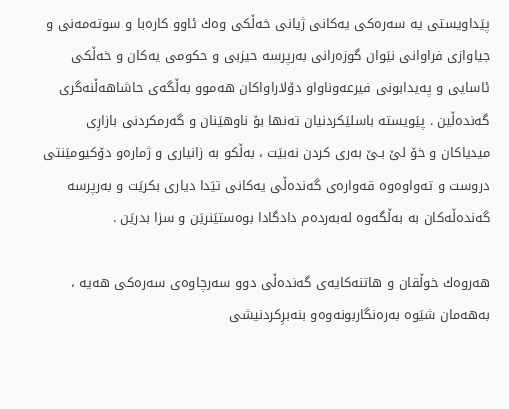پیَداویستى یه‌ سه‌ره‌كى یه‌كانى ژیانى خه‌ڵكى وه‌ك ئاوو كاره‌با و سوته‌مه‌نى و جیاوازى فراوانى نیَوان گوزه‌رانى به‌رپرسه‌ حیزبى و حكومى یه‌كان و خه‌ڵكى ئاسایى و په‌یدابونى فیرعه‌وناواو دۆلاراواكان هه‌موو به‌ڵگه‌ى حاشاهه‌ڵنه‌گرى گه‌نده‌ڵین . پیَویسته‌ باسلیَكردنیان ته‌نها بۆ ناوهیَنان و گه‌رمكردنى بازارِى میدیاكان و خۆ لێ بـێ به‌رى كردن نه‌بیَت ، به‌ڵكو به‌ زانیارى و ژماره‌و دۆكیومیَنتى دروست و ته‌واوه‌وه‌ قه‌واره‌ى گه‌نده‌ڵى یه‌كانى تیَدا دیارى بكریَت و به‌رپرسه‌ گه‌نده‌ڵه‌كان به‌ به‌ڵگه‌وه‌ له‌به‌رده‌م دادگادا بوه‌ستیَنریَن و سزا بدریَن .

هه‌روه‌ك خوڵقان و هاتنه‌كایه‌ى گه‌نده‌ڵى دوو سه‌رچاوه‌ى سه‌ره‌كى هه‌یه‌ ، به‌هه‌مان شیَوه‌ به‌ره‌نگاربونه‌وه‌و بنه‌برِكردنیشى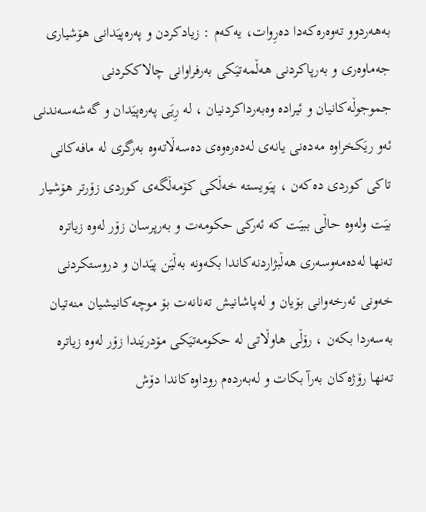به‌هه‌ردوو ته‌وه‌ره‌كه‌دا ده‌رِوات، یه‌كه‌م : زیادكردن و په‌ره‌پیَدانى هۆشیارى جه‌ماوه‌رى و به‌رپاكردنى هه‌ڵمه‌تیَكى به‌رفراوانى چالاككردنى جموجوڵه‌كانیان و ئیراده‌ وه‌به‌رداكردنیان ، له‌ رِیَى په‌ره‌پیَدان و گه‌شه‌سه‌ندنى ئه‌و ریَكخراوه‌ مه‌ده‌نى یانه‌ى له‌ده‌ره‌وه‌ى ده‌سه‌ڵاته‌وه‌ به‌رگرى له‌ مافه‌كانى تاكى كوردى ده‌كه‌ن ، پیَویسته‌ خه‌ڵكى كۆمه‌ڵگه‌ى كوردى زۆرتر هۆشیار بیَت وله‌وه‌ حاڵى ببیَت كه‌ ئه‌ركى حكومه‌ت و به‌رپرسان زۆر له‌وه‌ زیاتره‌ ته‌نها له‌ده‌مه‌وسه‌رى هه‌ڵبژاردنه‌كاندا بكه‌ونه‌ به‌ڵیَن پیَدان و دروستكردنى خه‌ونى ئه‌رخه‌وانى بۆیان و له‌پاشانیش ته‌نانه‌ت بۆ موچه‌كانیشیان منه‌تیان به‌سه‌ردا بكه‌ن ، رۆڵى هاوڵاتى له‌ حكومه‌تیَكى مۆدریَندا زۆر له‌وه‌ زیاتره‌ ته‌نها رۆژه‌كان به‌رآ بكات و له‌به‌رده‌م روداوه‌كاندا دۆش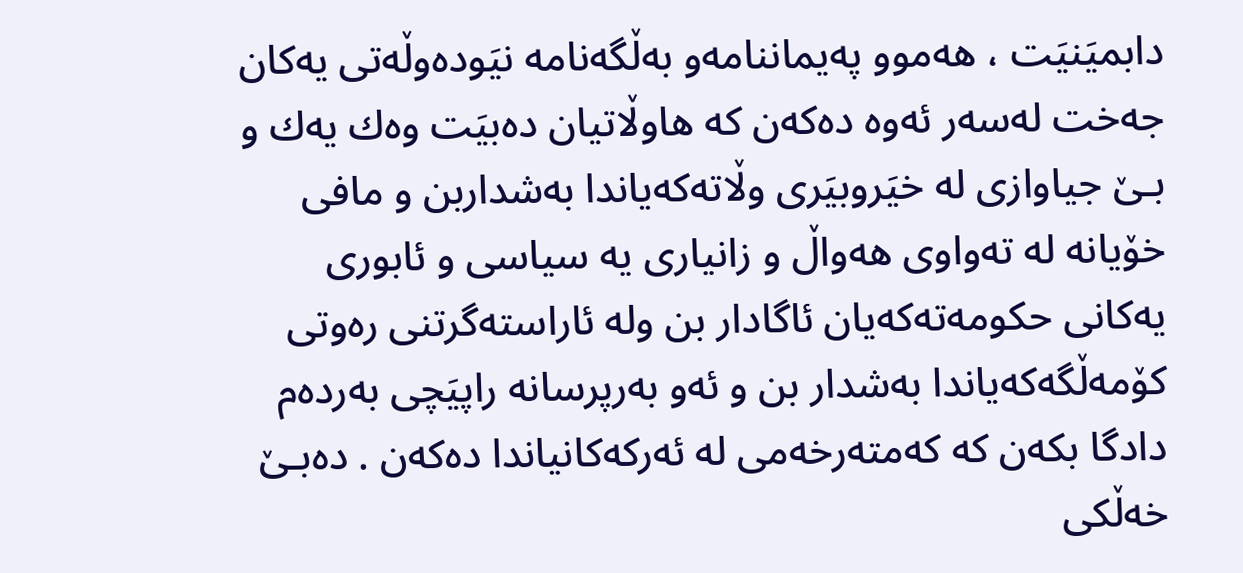دابمیَنیَت ، هه‌موو په‌یماننامه‌و به‌ڵگه‌نامه‌ نیَوده‌وڵه‌تى یه‌كان جه‌خت له‌سه‌ر ئه‌وه‌ ده‌كه‌ن كه‌ هاوڵاتیان ده‌بیَت وه‌ك یه‌ك و بـێ جیاوازى له‌ خیَروبیَرى وڵاته‌كه‌یاندا به‌شداربن و مافى خۆیانه‌ له‌ ته‌واوى هه‌واڵ و زانیارى یه‌ سیاسى و ئابورى یه‌كانى حكومه‌ته‌كه‌یان ئاگادار بن وله‌ ئاراسته‌گرتنى ره‌وتى كۆمه‌ڵگه‌كه‌یاندا به‌شدار بن و ئه‌و به‌رپرسانه‌ راپیَچى به‌رده‌م دادگا بكه‌ن كه‌ كه‌مته‌رخه‌مى له‌ ئه‌ركه‌كانیاندا ده‌كه‌ن . ده‌بـێ خه‌ڵكى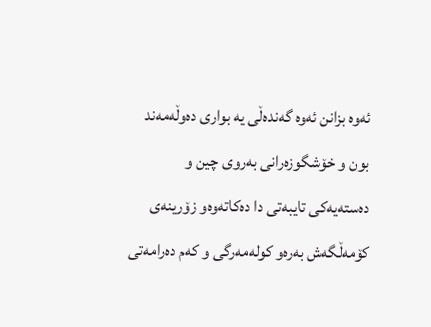ئه‌وه‌ بزانن ئه‌وه‌ گه‌نده‌ڵى یه‌ بوارى ده‌وڵه‌مه‌ند بون و خۆشگوزه‌رانى به‌روى چین و ده‌سته‌یه‌كى تایبه‌تى دا ده‌كاته‌وه‌و زۆرینه‌ى كۆمه‌ڵگه‌ش به‌ره‌و كوله‌مه‌رگى و كه‌م ده‌رامه‌تى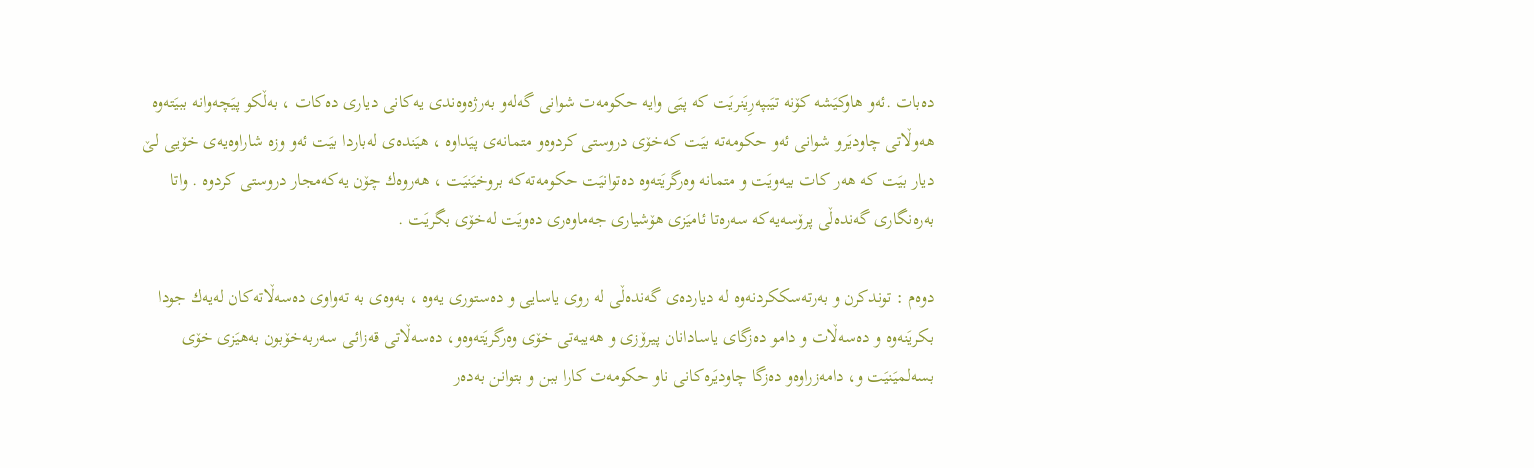ده‌بات .ئه‌و هاوكیَشه‌ كۆنه‌ تیَبپه‌رِیَنریَت كه‌ پیَى وایه‌ حكومه‌ت شوانى گه‌له‌و به‌رژه‌وه‌ندى یه‌كانى دیارى ده‌كات ، به‌ڵكو پیَچه‌وانه‌ ببیَته‌وه‌ هه‌وڵاتى چاودیَرو شوانى ئه‌و حكومه‌ته‌ بیَت كه‌خۆى دروستى كردوه‌و متمانه‌ى پیَداوه‌ ، هیَنده‌ى له‌باردا بیَت ئه‌و وزه‌ شاراوه‌یه‌ى خۆیى لـێ دیار بیَت كه‌ هه‌ر كات بیه‌ویَت و متمانه‌ وه‌رگریَته‌وه‌ ده‌توانیَت حكومه‌ته‌كه‌ بروخیَنیَت ، هه‌روه‌ك چۆن یه‌كه‌مجار دروستى كردوه‌ . واتا به‌ره‌نگارى گه‌نده‌ڵى پرۆسه‌یه‌كه‌ سه‌ره‌تا ئامیَزى هۆشیارى جه‌ماوه‌رى ده‌ویَت له‌خۆى بگریَت .

دوه‌م : توندكرن و به‌رته‌سككردنه‌وه‌ له‌ دیارده‌ى گه‌نده‌ڵى له‌ روى یاسایى و ده‌ستورى یه‌وه‌ ، به‌وه‌ى به‌ ته‌واوى ده‌سه‌ڵاته‌كان له‌یه‌ك جودا بكریَنه‌وه‌ و ده‌سه‌ڵات و دامو ده‌زگاى یاسادانان پیرۆزى و هه‌یبه‌تى خۆى وه‌رگریَته‌وه‌و، ده‌سه‌ڵاتى قه‌زائـى سه‌ربه‌خۆبون به‌هیَزى خۆى بسه‌لمیَنیَت و، دامه‌زراوه‌و ده‌زگا چاودیَره‌كانى ناو حكومه‌ت كارا ببن و بتوانن به‌ده‌ر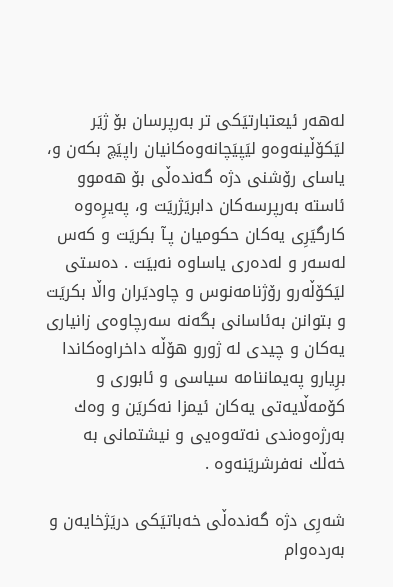له‌هه‌ر ئیعتبارتیَكى تر به‌رپرسان بۆ ژیَر لیَكۆڵینه‌وه‌و لیَپیَچانه‌وه‌كانیان راپیَچ بكه‌ن و، یاساى رۆشنى دژه‌ گه‌نده‌ڵى بۆ هه‌موو ئاسته‌ به‌رپرسه‌كان دابریَژریَت و، په‌یرِه‌وه‌ كارگیَرِى یه‌كان حكومیان پـآ بكریَت و كه‌س له‌سه‌ر و له‌ده‌رى یاساوه‌ نه‌بیَت . ده‌ستى لیَكۆڵه‌رو رۆژنامه‌نوس و چاودیَران واڵا بكریَت و بتوانن به‌ئاسانى بگه‌نه‌ سه‌رچاوه‌ى زانیارى یه‌كان و چیدى له‌ ژورو هۆڵه‌ داخراوه‌كاندا برِیارو په‌یماننامه‌ سیاسى و ئابورى و كۆمه‌ڵایه‌تى یه‌كان ئیمزا نه‌كریَن و وه‌ك به‌رژه‌وه‌ندى نه‌ته‌وه‌یى و نیشتمانى به‌ خه‌ڵك نه‌فرشریَنه‌وه‌ .

شه‌رِى دژه‌ گه‌نده‌ڵى خه‌باتیَكى دریَژخایه‌ن و به‌رده‌وام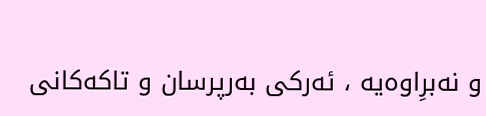و نه‌برِاوه‌یه‌ ، ئه‌ركى به‌رپرسان و تاكه‌كانى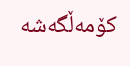كۆمه‌ڵگه‌شه‌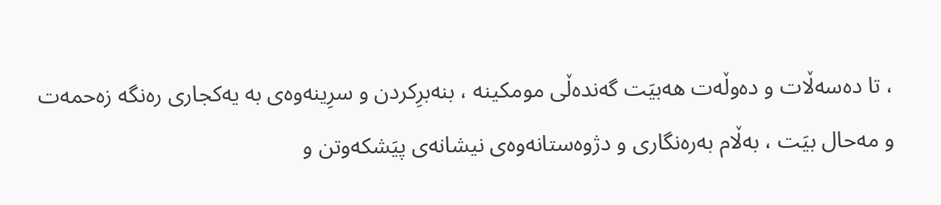، تا ده‌سه‌ڵات و ده‌وڵه‌ت هه‌بیَت گه‌نده‌ڵی مومكینه‌ ، بنه‌برِكردن و سرِینه‌وه‌ى به‌ یه‌كجارى ره‌نگه‌ زه‌حمه‌ت و مه‌حال بیَت ، به‌ڵام به‌ره‌نگارى و دژوه‌ستانه‌وه‌ى نیشانه‌ى پیَشكه‌وتن و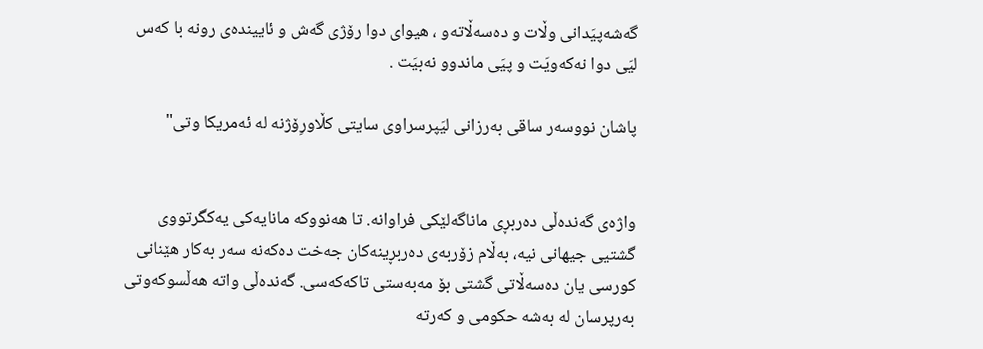گه‌شه‌پیَدانى وڵات و ده‌سه‌ڵاته‌و ، هیواى دوا رۆژى گه‌ش و ئایینده‌ى رونه‌ با كه‌س لیَى دوا نه‌كه‌ویَت و پیَى ماندوو نه‌بیَت .

پاشان نووسه‌ر ساقى به‌رزانى لیَپرسراوى سایتى كڵاورِۆژنه‌ له‌ ئه‌مریكا وتى"


واژه‌ی گه‌نده‌ڵی ده‌ربڕی ماناگه‌لێكی فراوانه. تا هه‌نووکه مانایه‌كی یه‌کگرتووی گشتیی جیهانی نیه، به‌ڵام زۆربه‌ی ده‌ربڕینه‌كان جه‌خت ده‌كه‌نه ‌سه‌ر به‌كار هێنانی كورسی یان ده‌سه‌ڵاتی گشتی بۆ مه‌به‌ستی تاكه‌كه‌سی. گه‌نده‌ڵی واته‌ هه‌ڵسوكه‌وتی به‌رپرسان له‌ به‌شه‌ حكومی و كه‌رته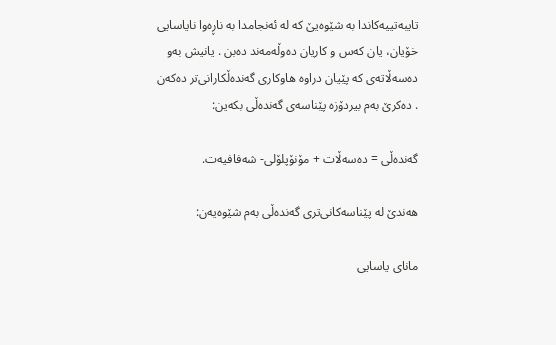تایبه‌تییه‌كاندا به‌ شێوه‌یێ كه له‌ ئه‌نجامدا به‌ ناڕه‌وا نایاسایی خۆیان، یان كه‌س و كاریان ده‌وڵه‌مه‌ند ده‌بن . یانیش به‌و ده‌سه‌ڵاته‌ی كه‌ پێیان دراوه‌ هاوكاری گه‌نده‌ڵكارانی‌تر ده‌كه‌ن . ده‌کرێ به‌م بیردۆزه‌ پێناسه‌ی گه‌نده‌ڵی بکه‌ین:

گه‌نده‌ڵی = ده‌سه‌ڵات + مۆنۆپلۆلی- شه‌فافیه‌ت.

هه‌ندێ له‌ پێناسه‌کانی‌تری گه‌نده‌ڵی به‌م شێوه‌یه‌ن:

مانای یاسایی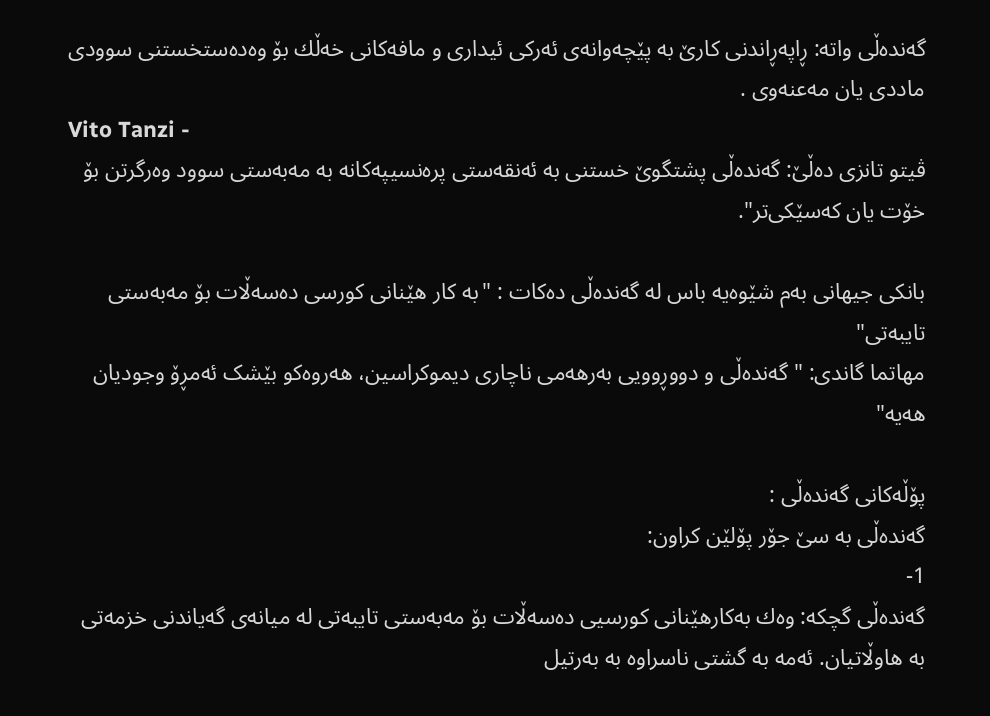گه‌نده‌ڵی واته‌: ڕاپه‌ڕا‌ندنی كارێ به‌ پێچه‌وانه‌ی ئه‌ركی ئیداری و مافه‌كانی خه‌ڵك بۆ وه‌ده‌ستخستنی سوودی ماددی یان مه‌عنه‌وی .
Vito Tanzi -
ڤیتو تانزی ده‌ڵێ: گه‌نده‌ڵی پشتگوێ خستنی به‌ ئه‌نقه‌ستی پره‌نسیپه‌کانه به‌ مه‌به‌ستی سوود وه‌رگرتن بۆ خۆت یان که‌سێکی‌تر".

بانکی جیهانی به‌م شێوه‌یه باس له گه‌نده‌ڵی ده‌کات : "به‌ کار هێنانی کورسی ده‌سه‌ڵات بۆ مه‌به‌ستی تایبه‌تی"
مهاتما گاندی: " گه‌نده‌ڵی و دووڕوویی به‌رهه‌می ناچاری دیموکراسین، هه‌روه‌کو بێشک ئه‌مڕۆ وجودیان هه‌یه‌"

پۆڵه‌کانی گه‌نده‌ڵی :
گه‌نده‌ڵی به سێ جۆر پۆلێن کراون:
1-
گه‌نده‌ڵی گچکه: وه‌ك به‌کارهێنانی کورسیی ده‌سه‌ڵات بۆ مه‌به‌‌‌ستی تایبه‌تی له میانه‌ی گه‌یاندنی خزمه‌تی به‌ هاوڵاتیان. ئه‌مه‌ به‌ گشتی ناسراوه به‌ به‌رتیل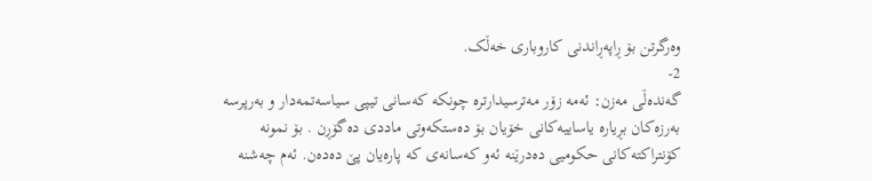وه‌رگرتن بۆ ڕاپه‌ڕاندنی کاروباری خه‌ڵک.
2-
گه‌نده‌ڵی مه‌زن: ئه‌مه زۆر مه‌ترسیدارتره‌ چونکه‌ که‌سانی تیپی سیاسه‌تمه‌دار و به‌رپرسه‌ به‌رزه‌کان بڕیاره یاساییه‌کانی خۆیان بۆ ده‌ستکه‌وتی ماددی ده‌گۆڕن . بۆ نمونه کۆنتراکته‌کانی حکومیی ده‌درێنه‌ ئه‌و که‌سانه‌ی که‌ پاره‌یان پێ ده‌د‌‌ه‌ن. ئه‌م چه‌‌‌شنه‌‌‌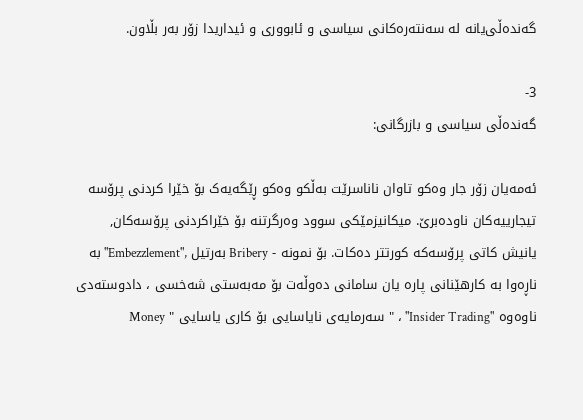گه‌نده‌ڵی‌یانه‌‌ له‌ سه‌نته‌ره‌کانی سیاسی و ئابووری و ئیداریدا زۆر به‌ر بڵاون.

3-
گه‌نده‌ڵی سیاسی و بازرگانی:

ئه‌مه‌یان زۆر جار وه‌کو تاوان ناناسرێت به‌ڵکو وه‌کو ڕێگه‌یه‌ک بۆ خێرا کردنی پرۆسه‌ تیجارییه‌کان ناوده‌برێ. میکانیزمێکی سوود وه‌رگرتنه‌ بۆ خێراکردنی پرۆسه‌کان, یانیش کاتی پرۆسه‌که‌ کورتتر ده‌کات. بۆ نمونه - Bribery به‌رتیل ,"Embezzlement" به‌ ناڕه‌وا به‌ کارهێنانی پاره یان سامانی ده‌وڵه‌ت بۆ مه‌به‌ستی شه‌خسی ، دادوسته‌دی ناوه‌وه "Insider Trading" ، " سه‌رمایه‌ی نایاسایی بۆ کاری یاسایی " Money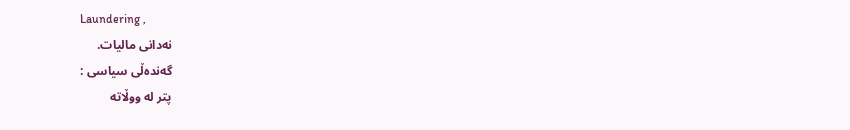Laundering ,
نه‌دانی مالیات.
گه‌نده‌ڵی سیاسی :
پتر له ووڵاته‌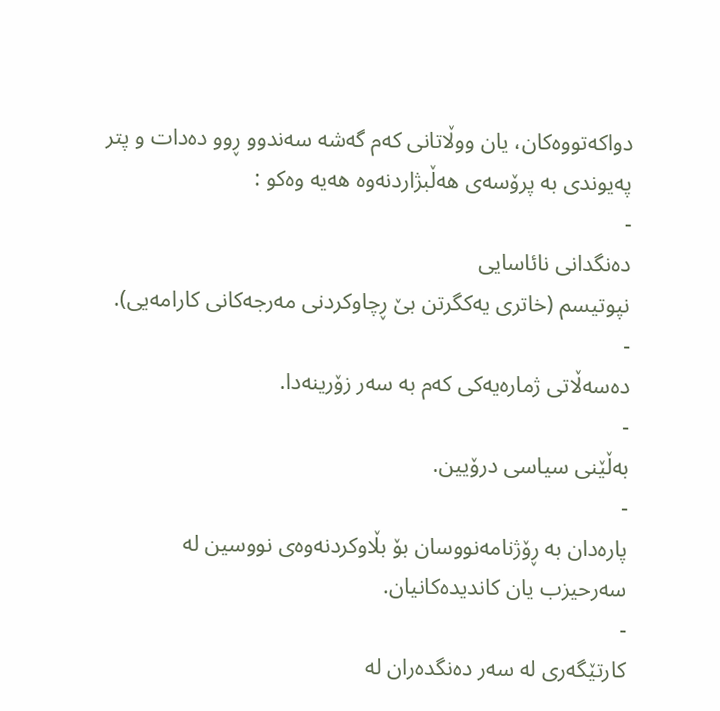دواکه‌تووه‌‌‌کان، یان ووڵاتانی که‌م گه‌شه‌ سه‌ندوو ڕوو ده‌دات و پتر په‌یو‌‌ندی به‌ پرۆسه‌ی هه‌ڵبژاردنه‌وه‌ هه‌یه‌ وه‌کو :
-
ده‌نگدانی نائاسایی
نپوتیسم (خاتری یه‌کگرتن بێ ڕ‌‌چاوکردنی ‌مه‌رجه‌کانی کارامه‌یی).
-
ده‌سه‌ڵاتی ژماره‌یه‌کی که‌م به‌ سه‌ر زۆرینه‌دا.
-
به‌ڵێنی سیاسی درۆیین.
-
پاره‌دان به‌ ڕۆژنامه‌نووسان بۆ بڵاوکردنه‌وه‌ی نووسین له‌ سه‌رحیزب یان کاندیده‌کانیان.
-
کارتێگه‌ری له‌ سه‌ر ده‌نگده‌ران له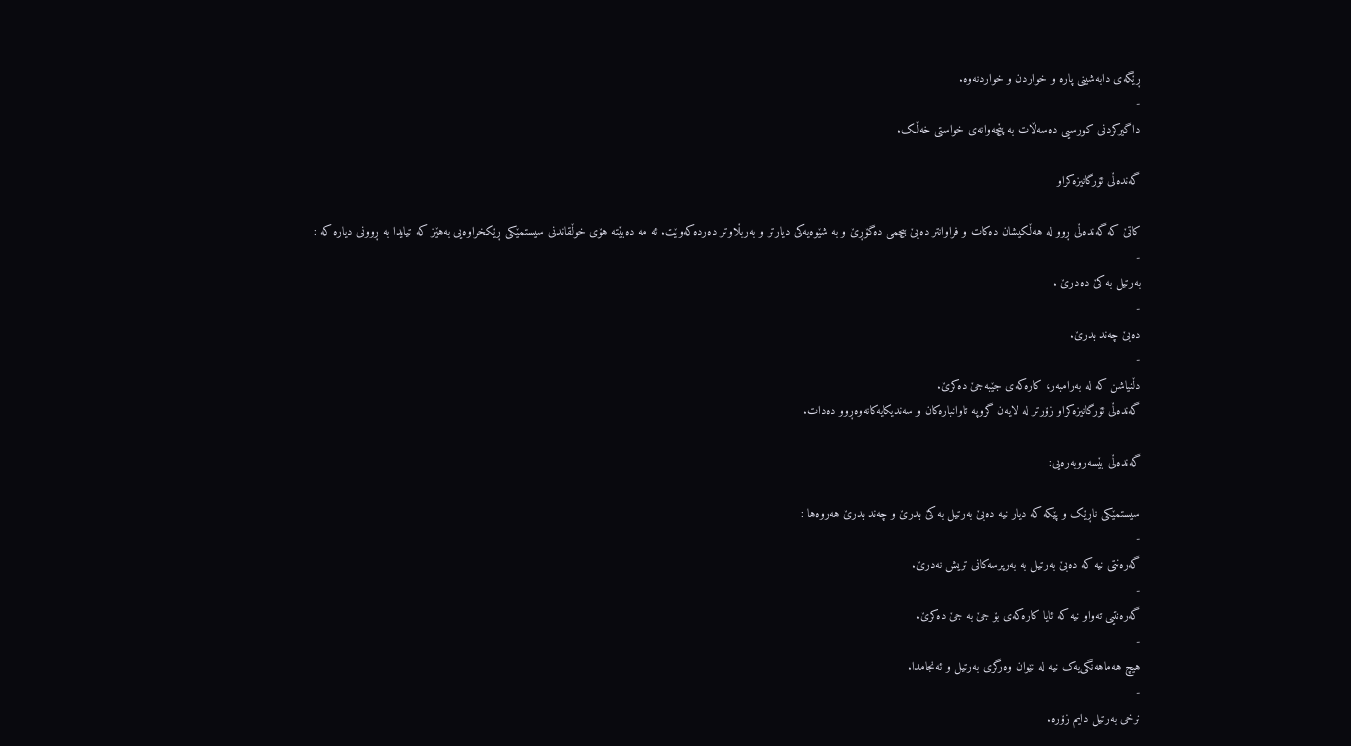ڕێگه‌ی دابه‌شینی پاره‌ و خواردن و خواردنه‌وه‌.
-
داگیرکردنی کورسیی ده‌سه‌ڵات به‌ پێچه‌وانه‌ی خواستی خه‌ڵک.

گه‌نده‌ڵی ئۆرگانیزه‌کراو

کاتێ که‌ گه‌نده‌ڵی ڕوو له‌ هه‌ڵکیشان ده‌کات و فراوانتر ده‌بێ بیچمی ده‌گۆڕێ و به‌ شێوه‌یه‌کی دیارتر و به‌ربڵاوتر ده‌رده‌که‌وێت. ئه‌ مه‌ ده‌بێته هۆی خوڵقاندنی سیستمێکی ڕێکخراوه‌‌یی به‌هێز که‌ تیایدا به‌ ڕوونی دیاره‌ که‌ :
-
به‌رتیل به کێ ده‌درێ .
-
ده‌بێ چه‌ند بدرێ.
-
دڵنیاشن که له به‌رامبه‌ر، کاره‌که‌ی جێبه‌جێ ده‌کرێ.
گه‌نده‌ڵی ئۆرگانیزه‌کراو زۆرتر له‌ لایه‌ن گروپه‌ تاوانباره‌کان و سه‌ندیکایه‌کانه‌وه‌‌ڕوو ده‌دات.

گه‌نده‌ڵی بێسه‌روبه‌ره‌یی:

سیستمێکی ناڕێک و پێکه که‌ دیار نیه‌ ده‌بێ به‌رتیل به‌ کێ بدرێ و چه‌ند بدرێ هه‌روه‌ها :
-
گه‌ره‌نتی نیه که‌ ده‌بێ به‌رتیل به‌ به‌رپرسه‌کانی ‌تریش نه‌درێ.
-
گه‌ره‌نتیی ته‌وا‌و نیه که ئایا کاره‌که‌ی بۆ جێ به‌ جێ ده‌کرێ.
-
هیچ هه‌‌ماهه‌نگی‌یه‌ک نیه له نێوان وه‌رگری به‌رتیل و ئه‌نجامدا.
-
نرخی به‌رتیل دایم زۆره.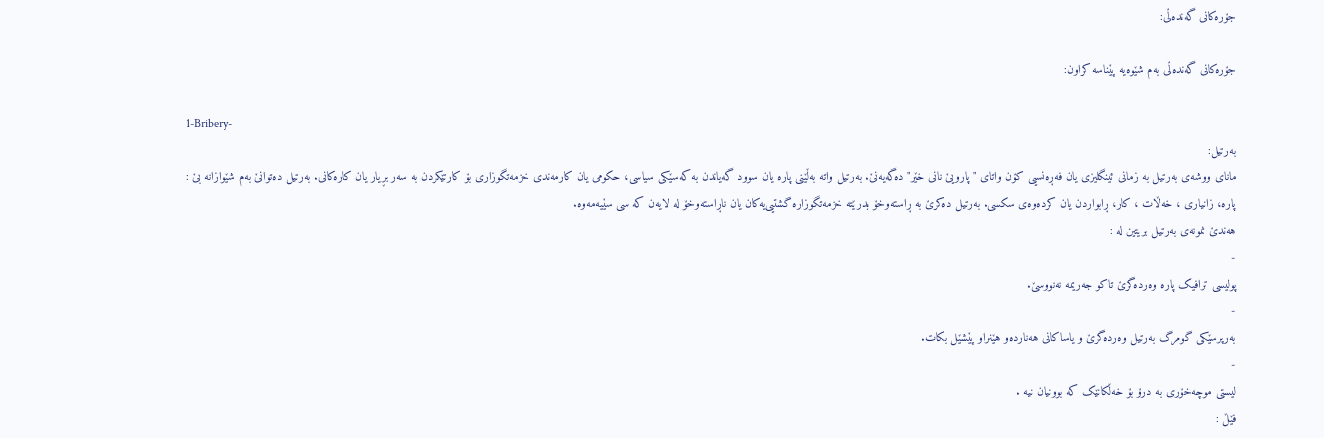جۆره‌کانی گه‌نده‌ڵی:

جۆره‌کانی گه‌نده‌ڵی به‌م شێوه‌یه‌ پێناسه‌ کراون:

1-Bribery-
به‌رتیل:
مانای ووشه‌ی به‌رتیل به زمانی ئینگلیزی یان فه‌ڕه‌نسیی کۆن واتای " پارویێ نانی خێر" ده‌گه‌یه‌نێ. به‌رتیل واته به‌ڵێنی پاره‌ یان سوود گه‌یاندن به‌ که‌سێکی سیاسی، حکومی یان کارمه‌‌‌ندی خزمه‌تگوزاری بۆ کارتێکردن به سه‌ر بڕیار یان کاره‌کانی. به‌رتیل ده‌توانێ به‌م شێوازانه‌ بێ : پاره‌، زانیاری ، خه‌ڵات ، کار، ڕابواردن یان کرده‌وه‌ی سکسی. به‌رتیل ده‌کرێ به ڕاسته‌وخۆ بدرێته‌ خزمه‌تگوزاره‌ گشتیی‌یه‌کان یان ناڕاسته‌وخۆ له‌ لایه‌ن که‌ سی سێیه‌مه‌وه‌‌.
هه‌ندێ نمونه‌ی به‌رتیل بریتین له :
-
پولیسی ترافیک پاره ‌وه‌رده‌گرێ تاکو جه‌ریمه‌ نه‌نووسێ.
-
به‌رپرسێکی گومرگ به‌رتیل وه‌رده‌گرێ و یاساکانی هه‌نارده‌و هێنراو پێشێل بکات.
-
لیستی موچه‌‌خۆری به‌ درۆ بۆ خه‌ڵکانێک که بوونیان نیه .
فێڵ :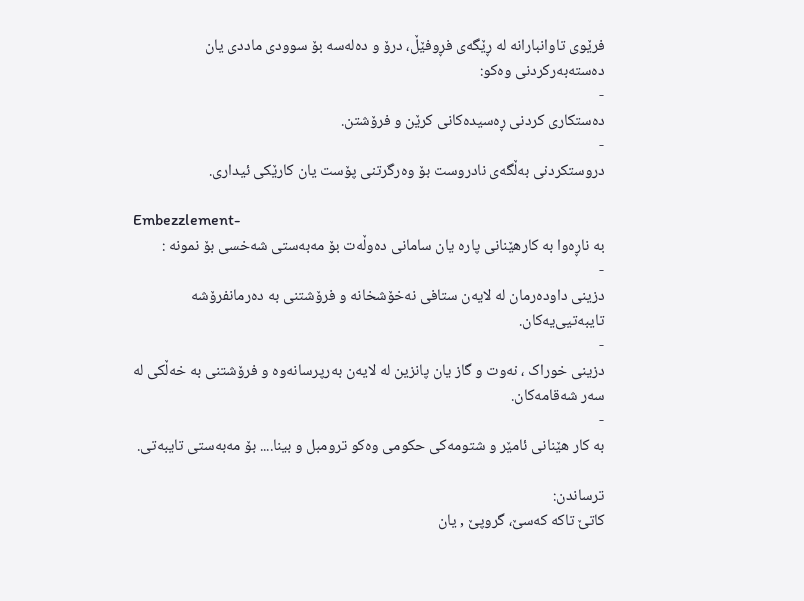فرێوی تاوانبارانه له‌ ڕێگه‌ی فڕوفێڵ، درۆ و ده‌له‌سه‌ بۆ سوودی ماددی یان ده‌سته‌به‌رکردنی وه‌کو:
-
ده‌ستکاری کردنی ڕه‌سیده‌کانی کرێن و فرۆشتن.
-
دروستکردنی به‌ڵگه‌ی نادروست بۆ وه‌رگرتنی پۆست یان کارێکی ئیداری.

Embezzlement-
به‌ ناڕه‌وا به‌ کارهێنانی پاره یان سامانی ده‌وڵه‌ت بۆ مه‌به‌ستی شه‌خسی بۆ نمونه :
-
دزینی داوده‌رمان له‌ لایه‌ن ستافی نه‌خۆشخانه‌ و فرۆشتنی به‌ ده‌رمانفرۆشه تایبه‌تیی‌یه‌کان.
-
دزینی خوراک ، نه‌وت و گاز یان پانزین له‌ لایه‌ن به‌رپرسانه‌وه‌ و فرۆشتنی به‌ خه‌ڵکی له‌ سه‌ر شه‌قامه‌کان.
-
به‌ کار هێنانی ئامێر و شتومه‌کی حکومی وه‌کو ترومبل و بینا.... بۆ مه‌به‌ستی تایبه‌تی.

ترساندن:
کاتێ تاکه که‌سێ، گروپێ , یان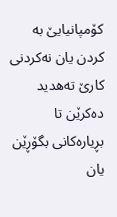کۆمپانیایێ به کردن یان نه‌کردنی کارێ ته‌هدید ده‌کرێن تا بڕیاره‌کانی بگۆڕێن یان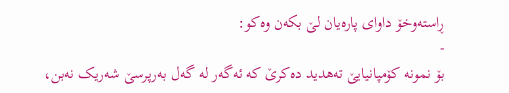ڕاسته‌وخۆ داوای پاره‌یان لێ بکه‌ن وه‌کو:
-
بۆ نمونه‌ کۆمپانیایێ ته‌هدید ده‌کرێ که ئه‌گه‌ر له گه‌ل به‌رپرسێ شه‌ریک نه‌بن،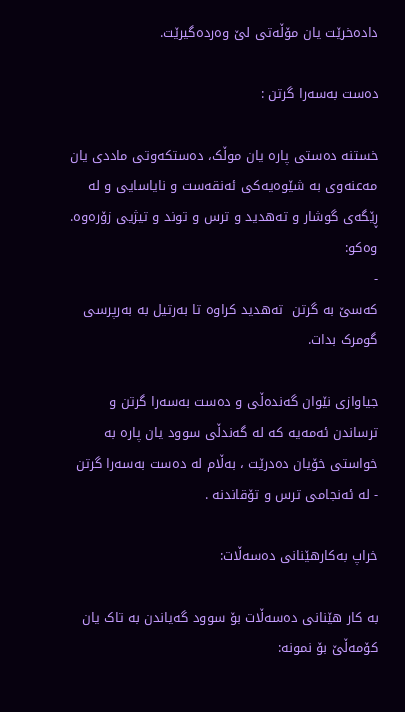داده‌خرێت یان مۆڵه‌تی لێ وه‌رده‌گیرێت.

ده‌ست به‌سه‌را گرتن :

خستنه‌ ده‌ستی پاره‌ یان موڵک، ده‌ستکه‌وتی ماددی یان مه‌عنه‌وی به‌ شێوه‌یه‌کی ئه‌نقه‌ست و نایاسایی و‌ له‌ ڕێگه‌ی گوشار و ته‌هدید و ترس و توند و تیژیی زۆره‌وه‌. وه‌کو:
-
که‌سێ به گرتن ‌ ته‌هدید کراوه‌ تا به‌رتیل به به‌رپرسی‌ گومرک بدات.

جیاوازی نێوان گه‌نده‌ڵی و ده‌ست به‌سه‌را گرتن و ترساندن ئه‌مه‌یه‌ که‌ له‌ گه‌ند‌ڵی سوود یان پاره‌ به‌ خواستی خۆیان ده‌درێت ، به‌ڵام له‌ ده‌ست به‌سه‌را گرتن - له‌ ئه‌نجامی ترس و تۆقاندنه‌ .

خراپ به‌کارهێنانی ده‌سه‌ڵات:

به‌ کار هێنانی ده‌سه‌ڵات بۆ سوود گه‌یاندن به‌ تاک یان کۆمه‌ڵێ بۆ نمونه: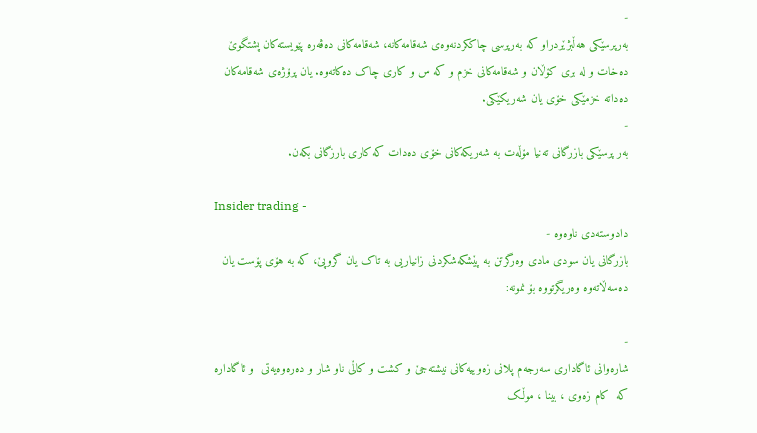-
به‌رپرسێکی هه‌ڵبژێردراو که‌ به‌رپرسی چاککردنه‌وه‌ی شه‌قامه‌کانه‌، شه‌قامه‌کانی ده‌ڤه‌ره‌ پێویسته‌کان پشتگوێ ده‌خات و له‌ بری کۆڵان و شه‌قامه‌کانی خزم و که‌ س و کاری چاک ده‌کاته‌وه‌. یان پرۆژه‌ی شه‌قامه‌‌کان ده‌داته خزمێکی خۆی یان شه‌ریکێکی.
-
به‌ر پرسێکی بازرگانی ته‌نیا مۆڵه‌ت به‌ شه‌‌‌ریکه‌کانی خۆی ده‌دات که‌ کاری بارزگانی بکه‌ن.

Insider trading -
دادوسته‌دی ناوه‌وه‌ -
بازرگانی یان سودی مادی وه‌رگرتن به پێشکه‌شکردنی زانیاریی به‌ تاک یان گروپێ، که‌ به‌ هۆی پۆست یان ده‌سه‌ڵاته‌وه‌‌ وه‌ریگرتووه‌ بۆ نمونه‌:

-
شاره‌وانی ئاگاداری سه‌رجه‌م پلانی زه‌وییه‌کانی نیشته‌جێ و کشت و کاڵی ناو شار و ده‌ره‌وه‌یه‌تی ‌ و ئاگاداره‌ که‌ ‌ کام زه‌وی ، بینا ، موڵک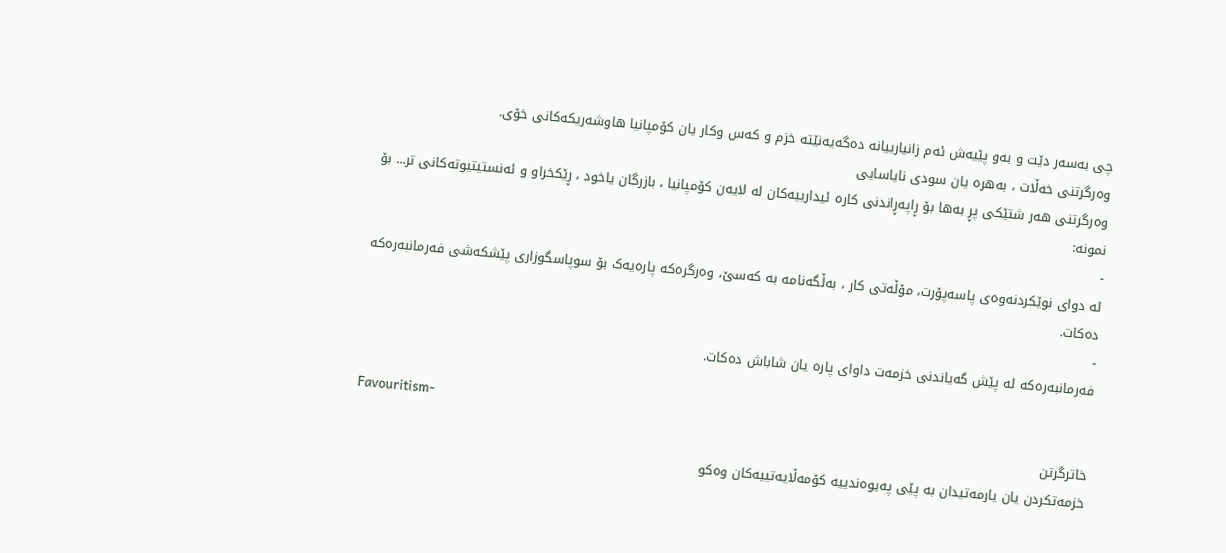چی به‌سه‌ر دێت و به‌و پێیه‌ش ئه‌م زانیارییانه ده‌گه‌یه‌نێته‌ خزم و که‌س وکار یان کۆمپانیا هاوشه‌ریکه‌کانی خۆی.
وه‌رگرتنی خه‌ڵات ، به‌هره یان سودی نایاسایی
وه‌رگرتنی هه‌ر شتێکی پڕ به‌ها بۆ ڕاپه‌ڕاندنی کاره ئیدارییه‌کان له لایه‌ن کۆمپانیا ، بازرگان یاخود ، ڕێکخراو و ئه‌نستیتیوته‌کانی تر... بۆ نمونه:
-
له‌ دوای نوێكردنه‌وه‌ی پاسه‌پۆرت، مۆڵه‌تی کار ، به‌ڵگه‌نامه‌ به‌ که‌سێ، وه‌رگره‌که‌ پاره‌یه‌ک بۆ سوپاسگوزاری پێشکه‌شی فه‌رمانبه‌ره‌که‌ ده‌کات.
-
فه‌رمانبه‌ره‌که له پێش گه‌یاندنی خزمه‌ت داوای پاره‌ یان شاباش ده‌کات.

Favouritism-
خاترگرتن
خزمه‌تکردن یان یارمه‌تیدان به‌ پێی په‌یوه‌ندییه‌ کۆمه‌ڵایه‌تییه‌کان وه‌کو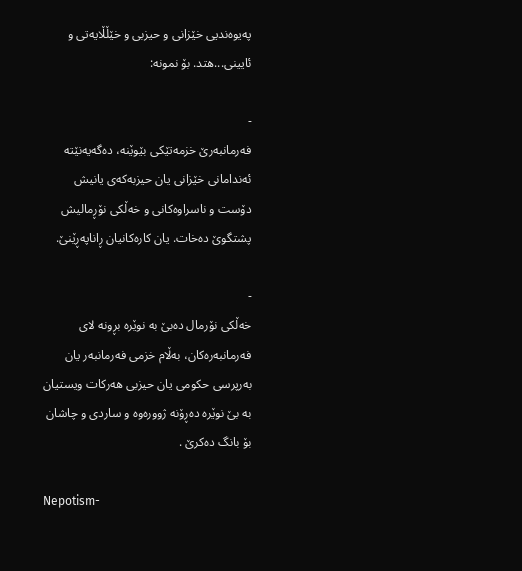په‌یوه‌ندیی خێزانی و حیزبی و خێڵڵایه‌تی و ئایینی...هتد. بۆ نمونه‌:

-
فه‌رمانبه‌رێ خزمه‌تێکی بێوێنه‌، ده‌گه‌یه‌نێته‌ ئه‌ندامانی خێزانی یان حیزبه‌که‌ی یانیش دۆست و ناسراوه‌کانی و خه‌ڵکی نۆڕمالیش پشتگوێ ده‌خات. یان کاره‌کانیان ڕاناپه‌ڕێنێ.

-
خه‌ڵکی نۆرمال ده‌بێ به‌ نوێره‌ بڕونه لای فه‌رمانبه‌ره‌کان، به‌ڵام خزمی فه‌رمانبه‌ر یان به‌رپرسی حکومی یان حیزبی هه‌رکات ویستیان به‌ بێ نوێره‌ ده‌ڕۆنه ژووره‌وه‌ و ساردی و چاشان بۆ بانگ ده‌کرێ .

Nepotism-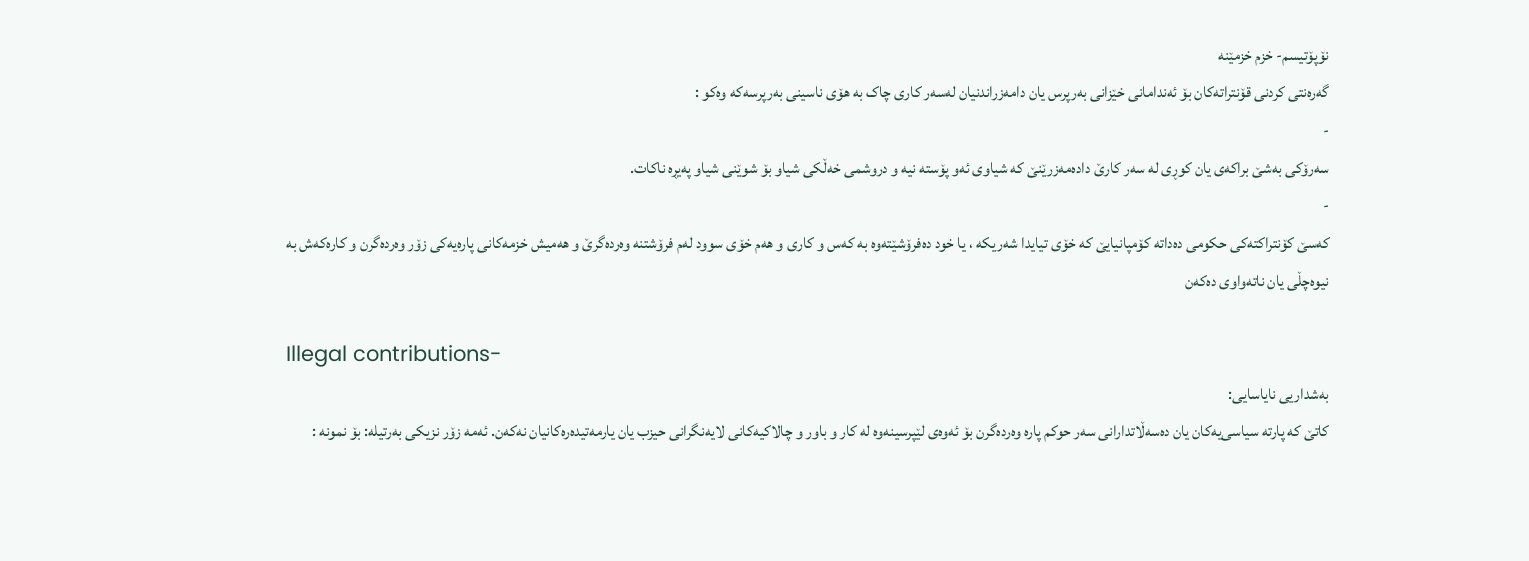نۆپۆتیسم- خزم خزمێنه‌
گه‌‌ره‌نتی کردنی قۆنتراته‌کان بۆ ئه‌ندامانی خێزانی به‌رپرس یان دامه‌زراندنیان له‌سه‌ر کاری چاک به‌ هۆی ناسینی به‌رپرسه‌که‌ وه‌کو :
-
سه‌رۆکی به‌شێ براکه‌ی یان کوڕی له‌ سه‌ر کارێ داده‌مه‌زرێنێ که‌ شیاوی ئه‌و پۆسته‌ نیه‌ و دروشمی خه‌ڵکی شیاو بۆ شوێنی شیاو په‌یڕه‌ ناکات.
-
كه‌سێ كۆنتراكته‌‌كی حكومی ده‌داته‌ كۆمپانیایێ كه خۆی تیایدا شه‌ریكه‌ ، یا خود ده‌فرۆشێته‌وه‌ به‌‌ كه‌س و كاری و هه‌م خۆی سوود له‌م فرۆشتنه‌ وه‌رده‌گرێ و هه‌‌میش خزمه‌كانی پاره‌یه‌كی زۆر وه‌رده‌گرن و كاره‌كه‌ش به‌ نیوه‌چڵی یان ناته‌واوی ده‌كه‌ن

Illegal contributions-
به‌شداریی نایاسایی:
کاتێ که‌ پارته‌ سیاسی‌یه‌کان یان ده‌سه‌ڵاتدارانی سه‌ر حوکم پاره‌ وه‌رده‌گرن بۆ ئه‌وه‌ی لێپرسینه‌وه‌ له کار و باور و چالاکیه‌کانی لایه‌نگرانی حیزب یان یارمه‌تیده‌ره‌کانیان نه‌که‌ن. ئه‌مه‌ زۆر نزیکی به‌رتیله: بۆ نمونه‌ :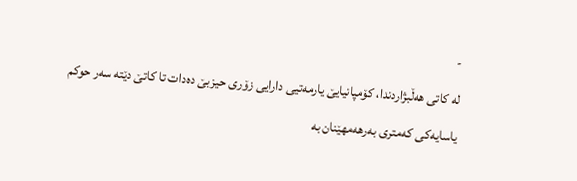-
له‌ کاتی هه‌ڵبژاردندا، کۆمپانیایێ یارمه‌تیی دارایی زۆری حیزبێ ده‌دات تا کاتێ دێته‌ سه‌ر حوکم یاسایه‌کی‌ که‌متری به‌رهه‌مهێنان به‌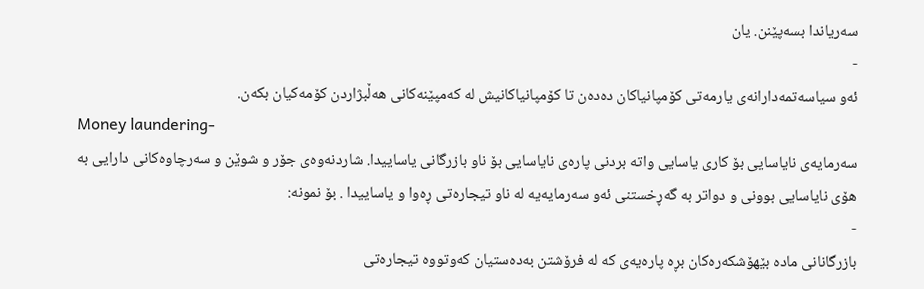سه‌ریاندا بسه‌پێنن. یان
-
ئه‌و سیاسه‌تمه‌دارانه‌ی یارمه‌تی کۆمپانیاکان ده‌ده‌ن تا کۆمپانیاکانیش له‌ که‌مپێنه‌کانی هه‌ڵبژاردن کۆمه‌کیان بکه‌ن.
Money laundering-
سه‌رمایه‌ی نایاسایی بۆ کاری یاسایی واته‌ بردنی پاره‌ی نایاسایی بۆ ناو بازرگانی یاساییدا. شاردنه‌وه‌ی جۆر و شوێن و سه‌رچاوه‌کانی دارایی به‌ هۆی نایاسایی بوونی و دواتر به‌ گه‌ڕخستنی ئه‌و سه‌رمایه‌یه‌ له‌ ناو تیجاره‌تی ڕه‌وا و یاساییدا . بۆ نمونه:
-
بازرگانانی ماده بێهۆشکه‌ره‌کان بڕه‌ پاره‌یه‌ی که‌ له فرۆشتن به‌ده‌ستیان که‌وتووه‌ تیجاره‌تی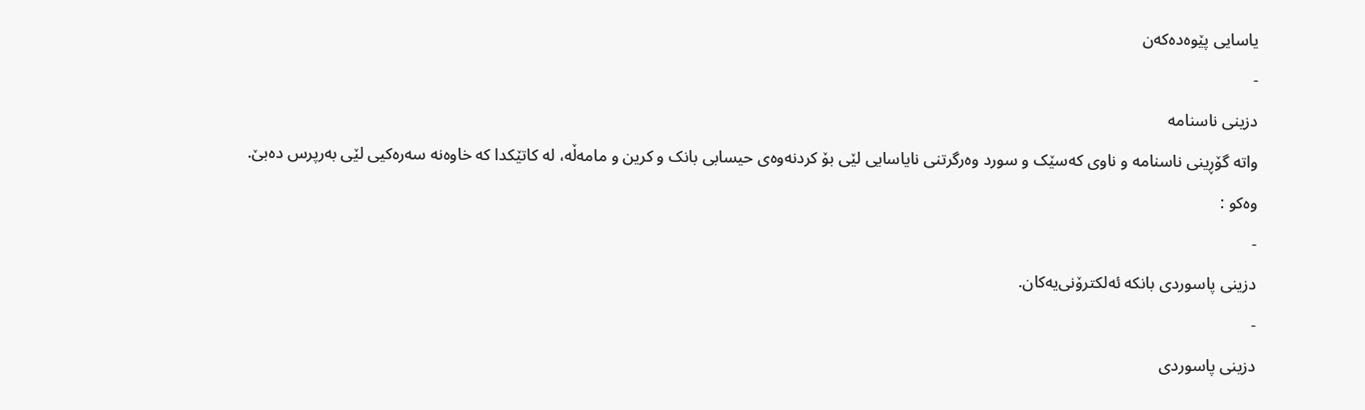یاسایی پێوه‌ده‌که‌ن
-
دزینی ناسنامه‌
واته‌ گۆڕینی ناسنامه و ناوی که‌سێک و سورد وه‌رگرتنی نایاسایی لێی بۆ کردنه‌وه‌ی حیسابی بانک و کرین و مامه‌ڵه‌، له کاتێکدا که‌ خاوه‌نه‌ سه‌ره‌کیی لێی به‌رپرس ده‌بێ. وه‌کو :
-
دزینی پاسوردی بانکه‌ ئه‌لکترۆنی‌یه‌کان.
-
دزینی پاسوردی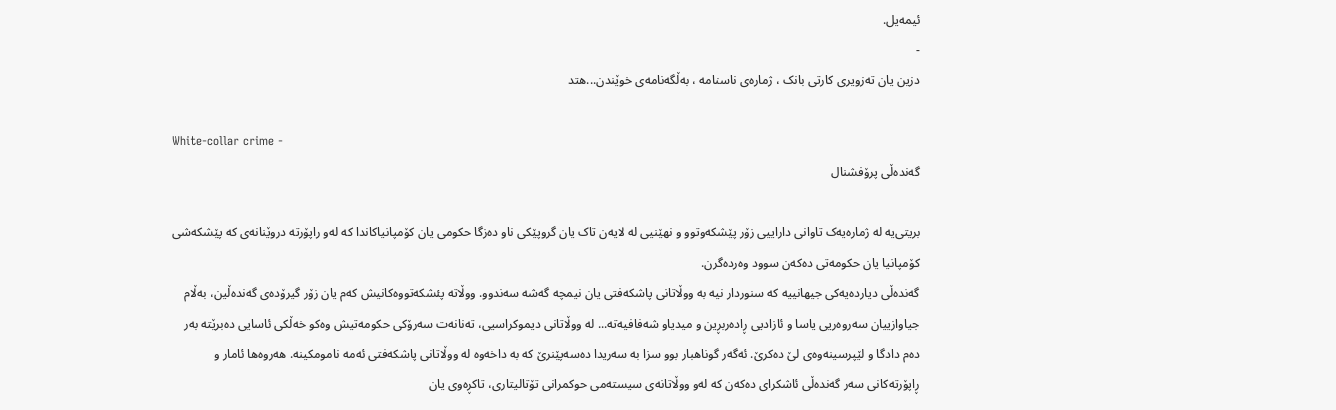ئیمه‌یل.
-
دزین یان ته‌زویری کارتی بانک ، ژماره‌ی ناسنامه ، به‌ڵگه‌نامه‌ی خوێندن...هتد

White-collar crime -
گه‌نده‌ڵی پرۆفشنال

بریتی‌یه‌ له ژماره‌یه‌ک تاوانی داراییی زۆر پێشکه‌وتوو و نهێنیی له‌ لایه‌ن تاک یان گروپێكی ناو ده‌زگا حكومی یان كۆمپانیاكاندا كه له‌و راپۆرته‌ دروێنانه‌ی که پێشکه‌شی کۆمپانیا یان حکومه‌تی ده‌که‌ن سوود وه‌رده‌گرن.
گه‌نده‌ڵی دیارده‌یه‌کی جیهانییه كه‌‌ سنوردار نیه به‌ ووڵاتانی پاشكه‌فتی یان نیمچه‌ گه‌شه‌ سه‌ندوو. ووڵاته پئشكه‌تووه‌كانیش كه‌م یان زۆر گیرۆده‌ی گه‌ند‌‌ه‌ڵین‌، به‌ڵام جیاوازییان سه‌روه‌ریی یاسا‌ و ئازادیی ڕ‌اده‌ربڕین و میدیاو شه‌فافیه‌ته... له ووڵاتانی دیموكراسیی، ته‌‌نانه‌ت سه‌رۆکی حكومه‌تیش وه‌كو خه‌ڵكی ئاسایی ده‌برێته‌ به‌ر ده‌م دادگا و لێپرسینه‌وه‌ی لێ ده‌كرێ. ئه‌گه‌ر گوناهبار بوو سزا به‌ سه‌ریدا ده‌سه‌پێنرێ كه‌‌ به‌ داخه‌وه‌ له‌ ووڵاتانی پاشكه‌فتی ئه‌مه نامومكینه. هه‌روه‌ها ئامار و ڕاپۆرته‌كانی سه‌ر گه‌نده‌ڵی ئاشكرای ده‌كه‌ن كه‌ له‌و ووڵاتانه‌ی سیسته‌می حوکمرانی تۆتالیتاری، تاكڕه‌وی یان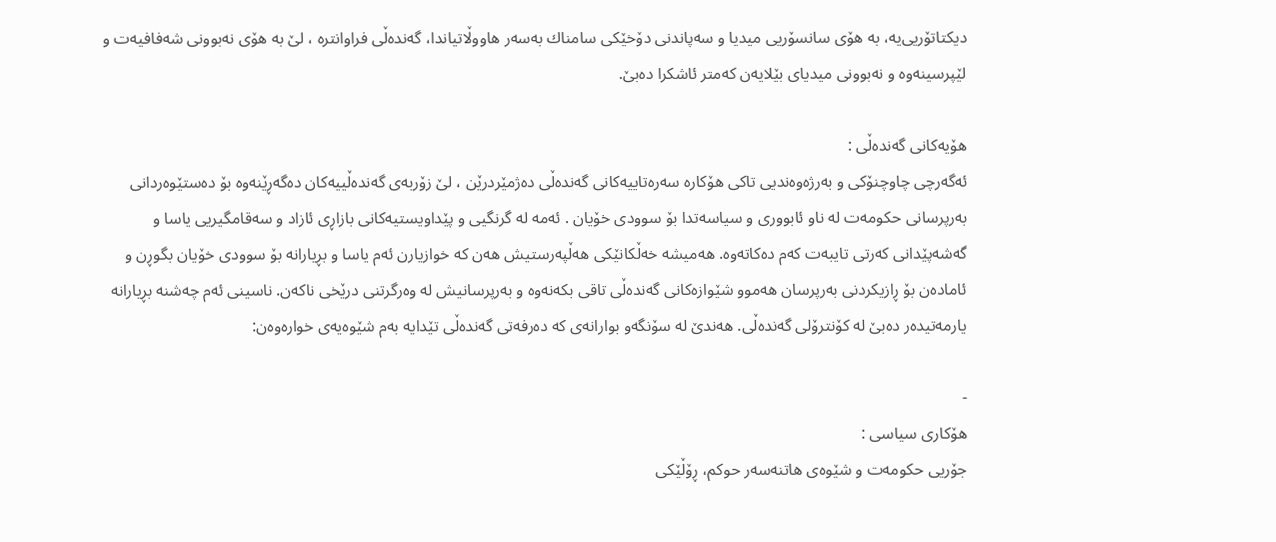دیكتاتۆریی‌یه، به‌ هۆی سانسۆریی میدیا و سه‌پاندنی دۆخێكی سامناك به‌‌سه‌ر هاووڵاتیاندا، گه‌نده‌ڵی فراوانتره ، لێ به‌ هۆی نه‌بوونی شه‌فافیه‌ت و لێپرسینه‌وه‌ و نه‌بوونی میدیای بێلایه‌ن كه‌متر ئاشكرا ده‌بێ.

هۆیه‌کانی گه‌نده‌ڵی :
ئه‌گه‌رچی چاوچنۆکی و به‌رژه‌وه‌ندیی تاکی هۆکاره‌ سه‌ره‌تاییه‌‌کانی گه‌نده‌ڵی ده‌ژمێردرێن ، لێ زۆربه‌ی گه‌نده‌ڵییه‌كان ده‌گه‌ڕێنه‌وه‌ بۆ ده‌ستێوه‌ردانی به‌رپرسانی حکومه‌ت له ناو ئابووری و سیاسه‌تدا بۆ سوودی خۆیان . ئه‌مه له گرنگیی و پێداویستیه‌كانی بازاڕی ئازاد و سه‌قامگیریی یاسا و گه‌شه‌پێدانی كه‌رتی تایبه‌ت كه‌م ده‌كاته‌وه‌. هه‌میشه‌ خه‌ڵكانێكی هه‌ڵپه‌رستیش هه‌ن كه‌ خوازیارن ئه‌م یاسا و بڕیارانه‌ بۆ سوودی خۆیان بگوڕن و ئاماده‌ن بۆ ڕازیكردنی به‌رپرسان هه‌موو شێوازه‌كانی گه‌نده‌ڵی تاقی بكه‌نه‌وه‌ و به‌رپرسانیش له‌ وه‌ر‌گرتنی درێخی ناكه‌ن. ناسینی ئه‌م چه‌شنه‌ بڕیارانه‌ یارمه‌تیده‌ر ده‌بێ له‌ كۆنترۆلی گه‌نده‌ڵی. هه‌ندێ له سۆنگه‌و بوارانه‌ی كه‌ ده‌رفه‌تی گه‌نده‌ڵی تێدایه‌ به‌م شێوه‌یه‌ی خواره‌وه‌ن:

-
هۆکاری سیاسی :
جۆریی حكومه‌ت و شێوه‌ی هاتنه‌سه‌ر حوكم، ڕۆڵێكی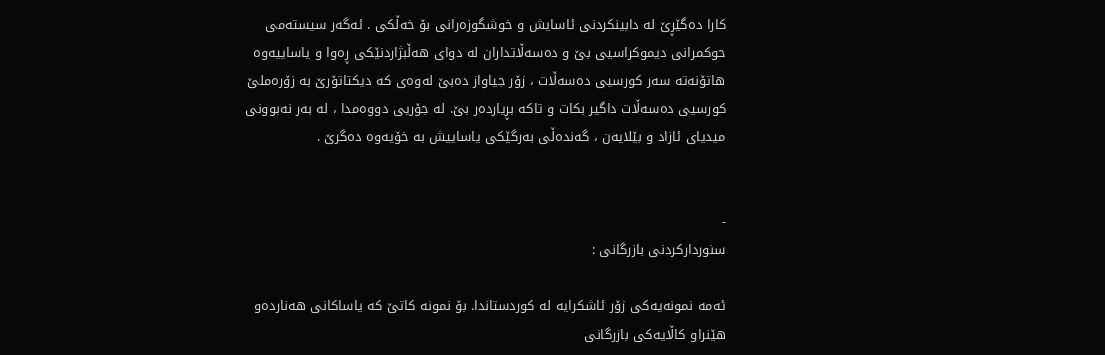کارا ده‌گێڕێ له دابینكردنی ئاسایش و خوشگوزه‌رانی بۆ خه‌ڵكی . ئه‌گه‌ر سیسته‌می حوكمرانی دیموكراسیی بێ و ده‌سه‌ڵاتداران له‌ دوای هه‌ڵبژاردنێكی ڕه‌وا و یاساییه‌وه‌ هاتۆنه‌ته‌ سه‌ر كورسیی ده‌سه‌ڵات ، زۆر جیاواز ده‌بێ له‌وه‌ی كه‌ دیكتاتۆرێ به‌ زۆره‌ملێ كورسیی ده‌سه‌ڵات داگیر بكات و تاكه‌ بڕیارده‌ر بێ. له جۆریی دووه‌مدا ، له‌ به‌ر نه‌بوونی میدیای ئازاد و بێلایه‌ن ، گه‌نده‌ڵی به‌رگێكی یاساییش به‌ خۆیه‌وه‌ ده‌گرێ .


-
سنوردارکردنی بازرگانی :

ئه‌مه نمونه‌یه‌كی زۆر ئاشكرایه‌ له‌ كوردستاندا. بۆ نمونه‌ كاتێ كه یاساكانی هه‌نارده‌و هێنراو كاڵایه‌كی بازرگانی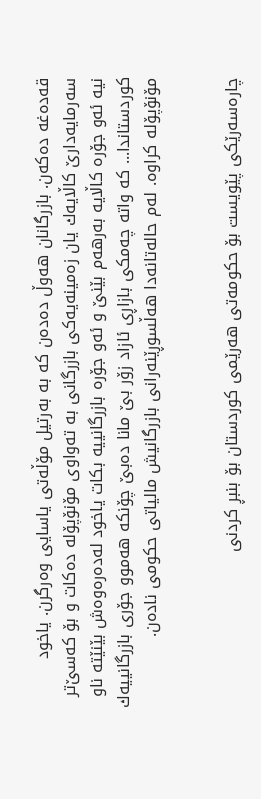قه‌ده‌غه‌ ده‌كه‌ن. بازرگانان هه‌وڵ ده‌ده‌ن كه به‌ به‌رتیل مۆڵه‌تی یاسایی وه‌رگرن. یاخود سه‌رمایه‌دارێ كاڵایه‌ك یان زه‌مینه‌یه‌كی بازرگانی به‌ ته‌واوی مۆنۆپۆله‌‌ ده‌‌كات و بۆ كه‌سێ‌تر نیه‌ ئه‌و جۆره كاڵایه‌ به‌رهه‌م بێنێ و ئه‌و جۆره‌ بازرگانییه بكات یاخود له‌ده‌ره‌وه‌‌ش‌ بێنێته‌ ناو كوردستاندا... كه‌ واته‌ چه‌مكی بازاڕی ئازاد زۆر بێ مانا ده‌بێ چۆنكه هه‌موو جۆری بازرگانییه‌ك مۆنۆپۆله كراوه‌. له‌م حاله‌تانه‌دا هه‌ڵسوڕێنه‌رانی بازرگانیش مالیاتی حكومی ناده‌ن.


چاره‌سه‌رێکی پێویست بۆ حکومه‌تی هه‌رێمی کوردستان بۆ بنبڕ کردنی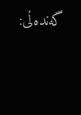گه‌نده‌ڵی: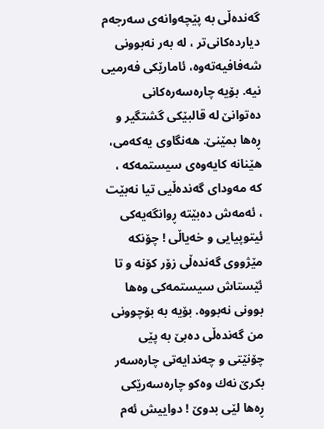گه‌نده‌ڵی به‌ پێچه‌وانه‌ی سه‌رجه‌م دیارده‌كانی‌تر ، له‌ به‌ر نه‌بوونی شه‌فافیه‌ته‌وه،‌ ئامارێكی فه‌رمیی نیه. بۆیه‌ چاره‌سه‌‌ره‌كانی ده‌توانێ له‌ قالبێكی گشتگیر و ڕه‌ها بمێنێ. هه‌نگاوی یه‌كه‌می، هێنانه‌ كایه‌وه‌ی سیستمه‌كه ، كه‌ مه‌ودای گه‌نده‌ڵیی تیا نه‌بێت ، ئه‌مه‌ش ده‌بێته ڕوانگه‌یه‌كی ئیتوپیایی و خه‌یاڵی ! چۆنكه مێژووی گه‌نده‌ڵی زۆر كۆنه و تا ئێستاش سیستمه‌كی وه‌ها بوونی نه‌بووه. بۆیه به‌ بۆچوونی من گه‌نده‌ڵی ده‌بێ به‌ پێی چۆنێتی و چه‌ندایه‌تی چاره‌سه‌ر بكرێ نه‌ك وه‌كو چاره‌سه‌رێكی ڕه‌ها لێی بدوێ ! دواییش ئه‌م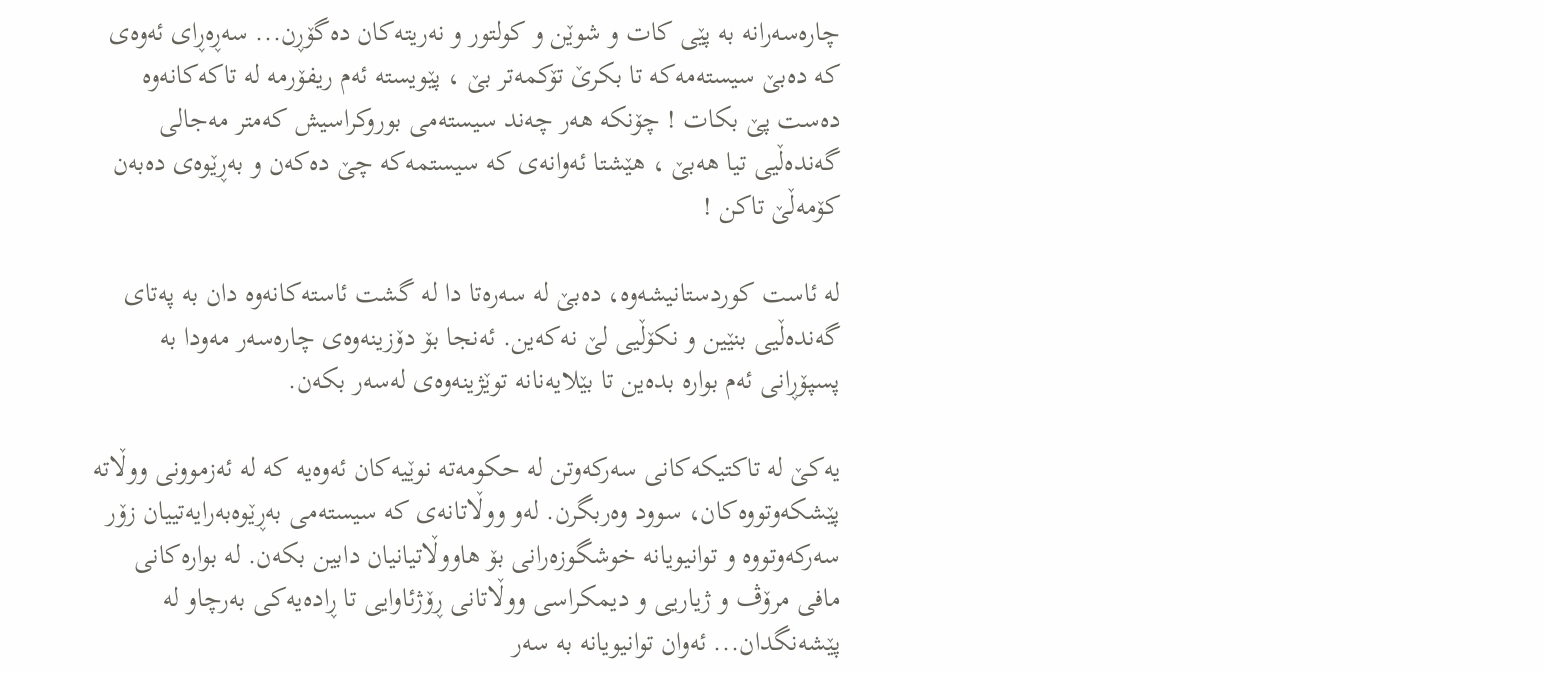چاره‌سه‌رانه به‌ پێی كات و شوێن و كولتور و نه‌ریته‌كان ده‌گۆڕن... سه‌ڕه‌ڕای ئه‌وه‌ی كه ده‌بێ سیسته‌مه‌كه تا بكرێ تۆكمه‌تر بێ ، پێویسته ئه‌م ریفۆرمه له‌ تاكه‌كانه‌وه‌ ده‌ست پێ بكات ! چۆنكه هه‌ر چه‌ند سیسته‌می بوروكراسیش كه‌متر مه‌جالی گه‌نده‌ڵیی تیا هه‌بێ ، هێشتا ئه‌وانه‌ی كه سیستمه‌كه‌ چێ ده‌كه‌ن و به‌ڕێوه‌ی ده‌به‌ن كۆمه‌ڵێ تاكن !

له ئاست كوردستانیشه‌وه‌، ده‌بێ له سه‌ره‌تا دا له گشت ئاسته‌كانه‌وه‌ دان به‌ په‌تای گه‌نده‌ڵیی بنێین و نكۆڵیی لێ نه‌كه‌ین. ئه‌نجا بۆ دۆزینه‌وه‌ی چاره‌سه‌ر مه‌ودا به‌ پسپۆڕانی ئه‌م بواره بده‌ین تا بێلایه‌نانه توێژینه‌وه‌ی له‌سه‌ر بكه‌ن.

یه‌كێ له‌ تاكتیكه‌كانی سه‌رکه‌وتن له حكومه‌ته نوێیه‌كان ئه‌وه‌یه‌ كه‌ له ئه‌زموونی ووڵاته‌ پێشكه‌وتووه‌كان، سوود وه‌ربگرن. له‌و ووڵاتانه‌ی كه‌ سیسته‌می به‌ڕێوه‌به‌رایه‌تییان زۆر سه‌ركه‌وتووه‌ و توانیویانه خوشگوزه‌رانی بۆ هاووڵاتیانیان دابین بكه‌ن. له بواره‌کانی مافی مرۆڤ و ژیاریی و دیمکراسی ‌ووڵاتانی ڕۆژئاوایی تا ڕا‌ده‌یه‌كی‌ به‌رچاو له پێشه‌نگدان... ئه‌وان توانیویانه به‌ سه‌ر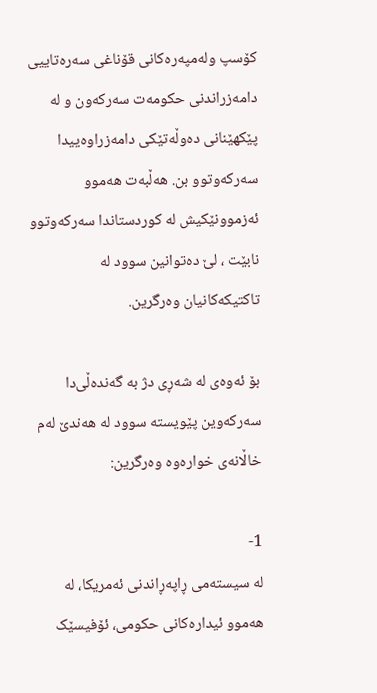كۆسپ وله‌مپه‌ره‌كانی قۆناغی سه‌ره‌تاییی دامه‌زراندنی حكومه‌ت سه‌ركه‌ون و له پێکهێنانی ده‌وڵه‌تێكی دامه‌زراوه‌ییدا سه‌ركه‌وتوو بن. هه‌ڵبه‌ت هه‌موو ئه‌زموونێكیش له كوردستاندا سه‌ركه‌وتوو نابێت ، لێ ده‌توانین سوود له تاكتیكه‌كانیان وه‌رگرین.

بۆ ئه‌وه‌ی له شه‌ڕی دژ به‌ گه‌نده‌ڵی‌دا سه‌رکه‌وین پێویسته سوود له هه‌ندێ له‌م خاڵانه‌ی خواره‌وه وه‌‌رگرین:

1-
له سیسته‌می ڕاپه‌ڕاندنی ئه‌مریکا، له‌ هه‌موو ئیداره‌کانی حکومی، ئۆفیسێک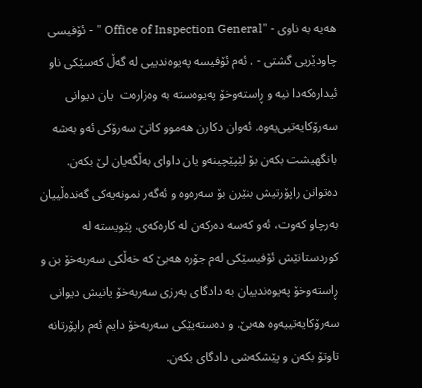هه‌یه‌ به‌ ناوی - "Office of Inspection General " - ئۆفیسی چاودێریی گشتی - . ئه‌م ئۆفیسه‌ په‌یوه‌ندییی له‌ گه‌ڵ که‌سێکی ناو ئیداره‌که‌دا نیه‌ و ڕاسته‌وخۆ په‌یوه‌سته به‌ وه‌زاره‌ت ‌ یان دیوانی سه‌رۆکایه‌تیی‌یه‌وه. ئه‌وان دکارن هه‌موو کاتێ سه‌رۆکی ئه‌و به‌شه‌ بانگهیشت بکه‌ن بۆ لێپێچینه‌و یان داوای به‌ڵگه‌یان لێ بکه‌ن. ده‌توانن راپۆرتیش بنێرن بۆ سه‌ره‌وه‌ و ئه‌گه‌ر نمونه‌یه‌کی گه‌نده‌ڵییان به‌رچاو که‌وت، ئه‌و که‌سه‌ ده‌رکه‌ن له‌ کاره‌که‌ی. پێویسته‌ له‌ کوردستانێش ئۆفیسێکی له‌م جۆره‌ هه‌بێ که‌ خه‌ڵکی سه‌ربه‌خۆ بن و ڕاسته‌وخۆ په‌یوه‌ندییان به دادگای به‌رزی سه‌ربه‌خۆ یانیش دیوانی سه‌رۆکایه‌تییه‌وه‌ هه‌بێ. و ده‌سته‌یێکی سه‌ربه‌خۆ دایم ئه‌م راپۆرتانه‌ تاوتۆ بکه‌ن و پێشکه‌شی دادگای بکه‌ن.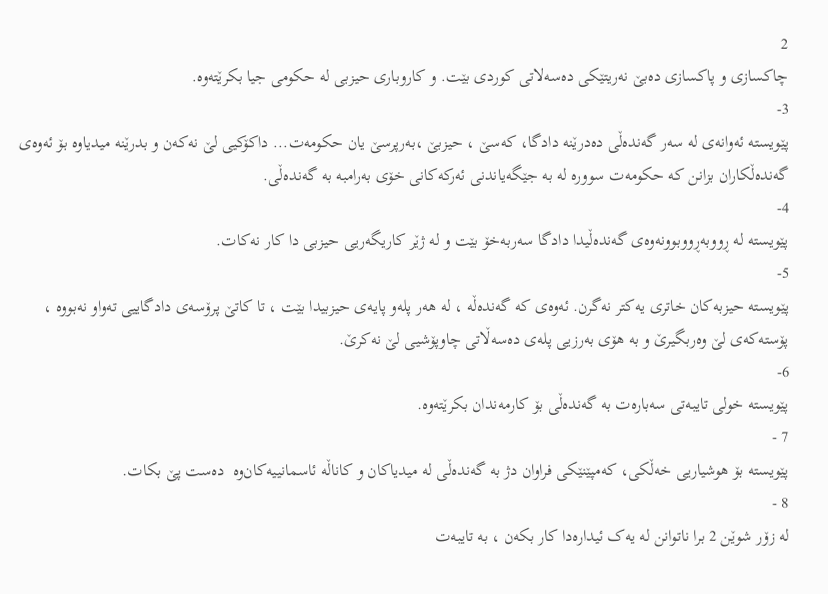2
چاکسازی و پاکسازی ده‌بێ نه‌ریتێکی ده‌سه‌لاتی کوردی بێت. و کاروباری حیزبی له حکومی جیا بکرێته‌وه‌.
3-
پێویسته ئه‌وانه‌ی له‌ سه‌ر گه‌نده‌ڵی ده‌درێنه‌ دادگا، که‌سێ ، حیزبێ ،به‌رپرسێ یان حکومه‌ت... داکۆکیی لێ نه‌که‌ن و بدرێنه‌ میدیاوه‌ بۆ ئه‌وه‌ی گه‌نده‌ڵکاران بزانن که‌ حکومه‌ت سووره له‌ به‌ جێگه‌یاندنی ئه‌رکه‌کانی خۆی به‌رامبه‌ به‌ گه‌نده‌ڵی.
4-
پێویسته له ڕووبه‌ڕووبوونه‌وه‌ی‌ گه‌نده‌ڵیدا دادگا سه‌ربه‌خۆ بێت و له‌ ژێر کاریگه‌ریی حیزبی دا کار نه‌کات.
5-
پێویسته حیزبه‌کان خاتری یه‌کتر نه‌گرن. ئه‌وه‌ی که‌ گه‌نده‌ڵه‌ ، له‌ هه‌ر پله‌و پایه‌ی حیزبیدا بێت ، تا کاتێ پرۆسه‌ی دادگاییی ته‌واو نه‌بووه‌ ، پۆسته‌که‌ی لێ وه‌ربگیرێ و به‌ هۆی به‌رزیی پله‌ی ده‌سه‌ڵاتی چاوپۆشیی لێ نه‌کرێ.
6-
پێویسته‌ خولی تایبه‌تی سه‌باره‌ت به‌ گه‌نده‌ڵی بۆ کارمه‌ندان بکرێته‌وه.
7 -
پێویسته‌ بۆ هوشیاریی خه‌ڵکی، که‌مپێنێکی فراوان دژ به‌ گه‌نده‌ڵی له میدیاکان و کاناڵه‌ ئاسمانییه‌کان‌‌وه‌ ‌ ده‌ست پێ بکات.
8 -
له زۆر شوێن 2 برا ناتوانن له‌ یه‌ک ئیداره‌دا کار بکه‌ن ، به‌ تایبه‌ت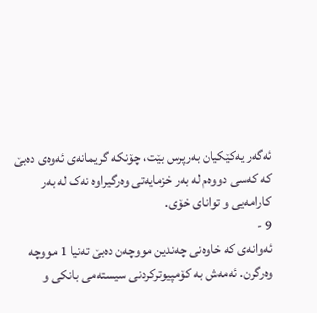ئه‌گه‌ر یه‌کێکیان به‌رپرس بێت، چۆنکه گریمانه‌ی ئه‌وه‌ی ده‌بێ که‌ که‌سی دووه‌م له‌ به‌ر خزمایه‌تی وه‌رگیراوه‌ نه‌ک له‌ به‌ر کارامه‌یی و توانای خۆی.
9 -
ئه‌وانه‌ی که‌ خاوه‌نی چه‌ندین مووچه‌ن ده‌بێ ته‌نیا 1 مووچه وه‌رگرن. ئه‌مه‌ش به‌ کۆمپیوترکردنی سیسته‌می بانکی و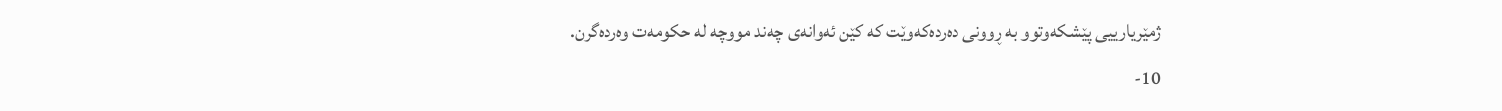ژمێریارییی پێشکه‌وتوو به‌ ڕوونی ده‌رده‌که‌وێت که‌ کێن ئه‌وانه‌ی چه‌ند مووچه له‌ حکومه‌ت وه‌رده‌گرن.
10-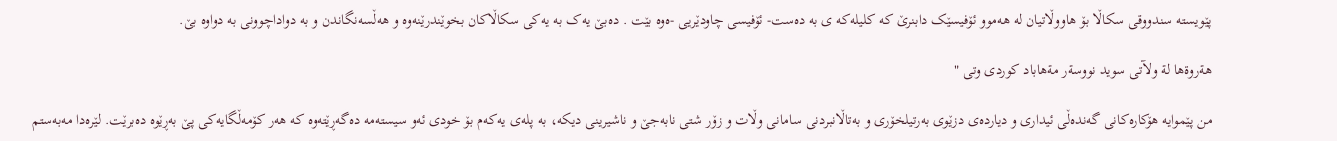پێویسته سندووقی سکاڵا بۆ هاووڵاتیان له‌ هه‌موو ئۆفیسێک دابنرێ که‌ کلیله‌‌که‌ ی به‌ ده‌ست- ئۆفیسی چاودێریی -ه‌وه‌ بێت . ده‌بێ یه‌ک به‌ یه‌کی سکاڵاکان بخوێندرێنه‌وه‌ و هه‌ڵسه‌‌‌نگاندن و به‌ دواداچوونی به‌ دواوه‌ بێ.

هةروةها لة ولآتى سويد نووسةر مةهاباد كوردى وتى "

من پێموایه‌ هۆکاره‌کانی گه‌نده‌ڵی ئیداری و دیارده‌ی دزێوی به‌رتیلخۆری و به‌تاڵانبردنی سامانی وڵات و زۆر شتی نابه‌جێ و ناشیرینی دیکه‌، به‌ پله‌ی یه‌که‌م بۆ خودی ئه‌و سیسته‌مه ده‌گه‌ڕێته‌وه‌ که‌ هه‌ر کۆمه‌ڵگایه‌کی پێ به‌ڕێوه‌ ده‌برێت. لێره‌دا مه‌به‌ستم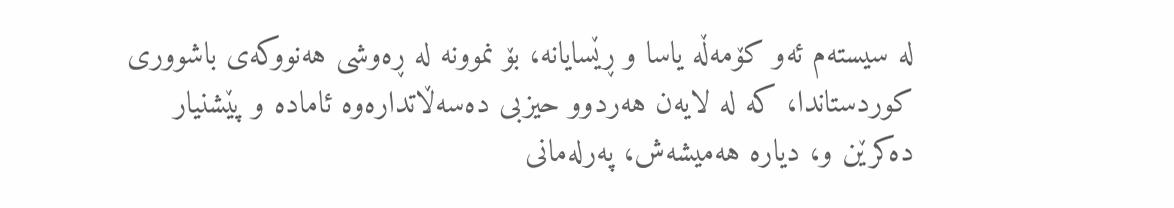له‌ سیسته‌م ئه‌و کۆمه‌ڵه‌ یاسا و ڕێسایانه‌، بۆ نموونه‌ له‌ ڕه‌وشی هه‌نووکه‌ی باشووری کوردستاندا، که‌ له‌ لایه‌ن هه‌ردوو حیزبی ده‌سه‌ڵاتداره‌وه‌ ئاماده‌ و پێشنیار ده‌کرێن و، دیاره‌ هه‌میشه‌ش، په‌رله‌مانی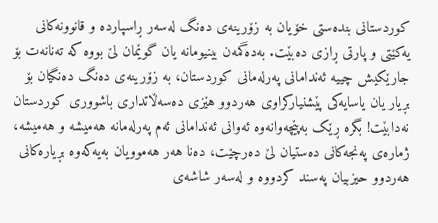کوردستانی بنده‌ستی خۆیان به‌ زۆرینه‌ی ده‌نگ له‌سه‌ر ڕاسپارده‌ و قانوونه‌کانی یه‌کێتی و پارتی ڕازی ده‌بێت. به‌ده‌گمه‌ن بینیومانه‌ یان گوێمان لێ بووه‌ که‌ ته‌نانه‌ت بۆ جارێکیش چییه‌ ئه‌ندامانی په‌رله‌مانی کوردستان، به‌ زۆرینه‌ی ده‌نگ ده‌نگیان بۆ بڕیار یان یاسایه‌کی پێشنیارکراوی هه‌ردوو هێزی ده‌سه‌ڵاتداری باشووری کوردستان نه‌دابێت! بگره‌ ڕێک به‌پێچه‌وانه‌وه‌ ئه‌وانی ئه‌ندامانی ئه‌م په‌رله‌مانه‌ هه‌میشه‌ و هه‌میشه‌، ژماره‌ی په‌نجه‌کانی ده‌ستیان لێ ده‌رچێت، ده‌نا هه‌ر هه‌موویان به‌یه‌که‌وه‌ بڕیاره‌کانی هه‌ردوو حیزبیان په‌سند کردووه‌ و له‌سه‌ر شاشه‌ی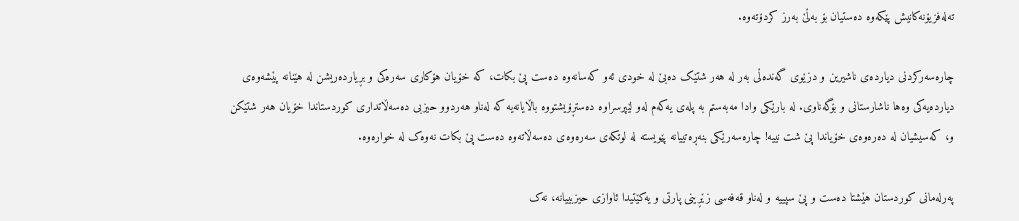ته‌له‌فزیۆنه‌کانیش پێکه‌وه‌ ده‌ستیان بۆ به‌ڵێ به‌رز کردۆته‌وه‌.

چاره‌سه‌رکردنی دیارده‌ی ناشیرین و دزێوی گه‌نده‌ڵی به‌ر له‌ هه‌ر شتێک ده‌بێ له‌ خودی ئه‌و که‌سانه‌وه‌ ده‌ست پێ بکات، که‌ خۆیان هۆکاری سه‌ره‌کی و بڕیارده‌ریشن له‌ هێنانه‌ پێشه‌وه‌ی دیارده‌یه‌کی وه‌ها ناشارستانی و بۆگه‌ناوی. له‌ بارێکی وادا مه‌به‌ستم به‌ پله‌ی یه‌که‌م له‌و لێپرسراوه‌ ده‌ستڕۆیشتووه‌ باڵایانه‌یه‌ که‌ له‌ناو هه‌ردوو حیزبی ده‌سه‌ڵاتداری کوردستاندا خۆیان هه‌ر شتێکن و، که‌سیشیان له‌ ده‌ره‌وه‌ی خۆیاندا پێ شت نییه‌! چاره‌سه‌رێکی بنه‌ڕه‌تییانه‌ پێویسته‌ له‌ لوتکه‌ی سه‌ره‌وه‌ی ده‌سه‌ڵاته‌وه‌ ده‌ست پێ بکات نه‌وه‌ک له‌ خواره‌وه‌.

په‌رله‌مانی کوردستان هێشتا ده‌ست و پێ سپییه‌ و له‌ناو قه‌فه‌سی زێڕینی پارتی و یه‌کێتیدا ئاوازی حیزبییانه‌، نه‌ک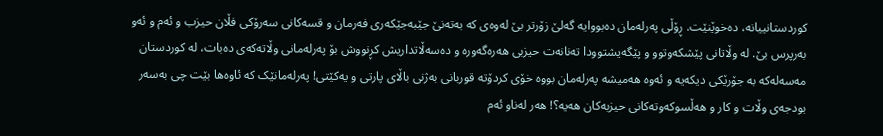کوردستانییانه‌، ده‌خوێنێت. ڕۆڵی په‌رله‌مان ده‌بووایه‌ گه‌لێ زۆرتر بێ له‌وه‌ی که‌ به‌ته‌نێ جێبه‌جێکه‌ری فه‌رمان و قسه‌کانی سه‌رۆکی فڵان حیزب و ئه‌م و ئه‌و به‌رپرس بێ. له‌ وڵاتانی پێشکه‌وتوو و پێگه‌یشتوودا ته‌نانه‌ت حیزبی هه‌ره‌گه‌وره‌ و ده‌سه‌ڵاتداریش کڕنووش بۆ په‌رله‌مانی وڵاته‌که‌ی ده‌بات، له‌ کوردستان مه‌سه‌له‌که‌ به‌ جۆرێکی دیکه‌یه‌ و ئه‌وه‌ هه‌میشه‌ په‌رله‌مان بووه‌ خۆی کردۆته‌ قوربانی به‌ژنی باڵای پارتی و یه‌کێتی! په‌رله‌مانێک که‌ ئاوه‌ها بێت چی به‌سه‌ر بودجه‌ی وڵات و کار و هه‌ڵسوکه‌وته‌کانی حیزبه‌کان هه‌یه‌؟! هه‌ر له‌ناو ئه‌م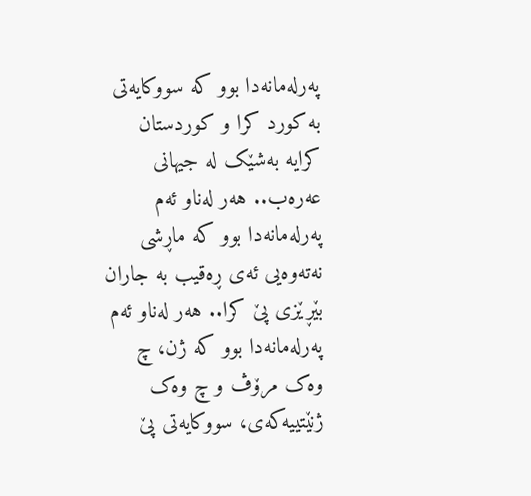په‌رله‌مانه‌دا بوو که‌ سووکایه‌تی به‌ کورد کرا و کوردستان کرایه‌ به‌شێک له‌ جیهانی عه‌ره‌ب.. هه‌ر له‌ناو ئه‌م په‌رله‌مانه‌دا بوو که‌ ماڕشی نه‌ته‌وه‌یی ئه‌ی ڕه‌قیب به‌ جاران بێڕێزی پێ کرا.. هه‌ر له‌ناو ئه‌م په‌رله‌مانه‌دا بوو که‌ ژن، چ وه‌ک مرۆڤ و چ وه‌ک ژنێتییه‌که‌ی، سووکایه‌تی پێ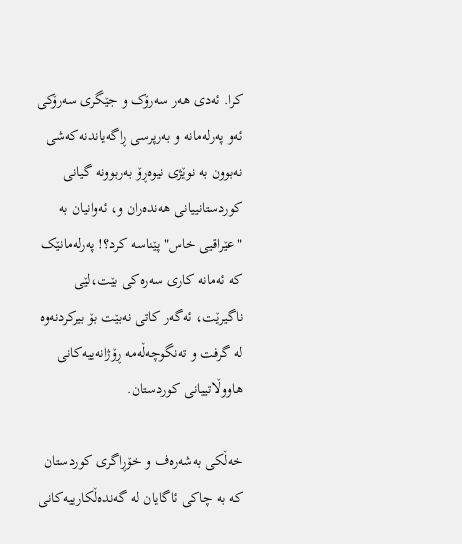کرا. ئه‌دی هه‌ر سه‌رۆک و جێگری سه‌رۆکی ئه‌و په‌رله‌مانه‌ و به‌رپرسی ڕاگه‌یاندنه‌که‌شی نه‌بوون به‌ نوێژی نیوه‌ڕۆ به‌ربوونه‌ گیانی کوردستانییانی هه‌نده‌ران و، ئه‌وانیان به‌ "عێراقیی خاس" پێناسه‌ کرد؟! په‌رله‌مانێک که‌ ئه‌مانه‌ کاری سه‌ره‌کی بێت،لێی ناگیرێت، ئه‌گه‌ر کاتی نه‌بێت بۆ بیرکردنه‌وه‌ له‌ گرفت و ته‌نگوچه‌ڵه‌مه‌ ڕۆژانه‌ییه‌کانی هاووڵاتییانی کوردستان.

خه‌ڵکی به‌شه‌ره‌ف و خۆڕاگری کوردستان که‌ به‌ چاکی ئاگایان له‌ گه‌نده‌ڵکارییه‌کانی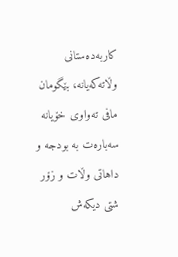کاربه‌ده‌ستانی وڵاته‌که‌یانه‌، بێگومان مافی ته‌واوی خۆیانه‌ سه‌باره‌ت به‌ بودجه‌ و داهاتی وڵات و زۆر شتی دیکه‌ش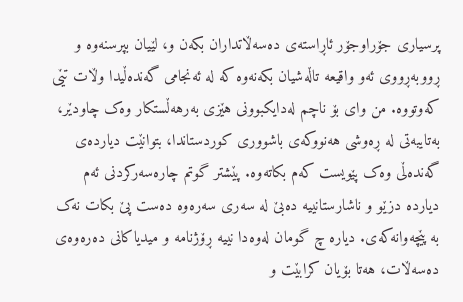پرسیاری جۆراوجۆر ئاڕاسته‌ی ده‌سه‌ڵاتداران بکه‌ن و، لێیان بپرسنه‌وه‌ و ڕووبه‌ڕووی ئه‌و واقیعه‌ تاڵه‌شیان بکه‌نه‌وه‌ که‌ له‌ ئه‌نجامی گه‌نده‌ڵیدا وڵات تێی که‌وتووه‌. من وای بۆ ناچم له‌دایکبوونی هێزی به‌رهه‌ڵستکار وه‌ک چاودێر، به‌تایبه‌تی له‌ ڕه‌وشی هه‌نووکه‌ی باشووری کوردستاندا، بتوانێت دیارده‌ی گه‌نده‌ڵی وه‌ک پێویست که‌م بکاته‌وه‌. پێشتر گوتم چاره‌سه‌رکردنی ئه‌م دیارده‌ دزێو و ناشارستانییه‌ ده‌بێ له‌ سه‌ری سه‌ره‌وه‌ ده‌ست پێ بکات نه‌ک به‌ پێچه‌وانه‌که‌ی. دیاره‌ چ گومان له‌وه‌دا نییه‌ ڕۆژنامه‌ و میدیاکانی ده‌ره‌وه‌ی ده‌سه‌ڵات، هه‌تا بۆیان کرابێت و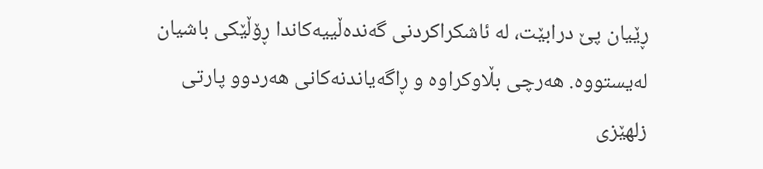ڕێیان پێ درابێت، له‌ ئاشکراکردنی گه‌نده‌ڵییه‌کاندا ڕۆڵێکی باشیان له‌یستووه‌. هه‌رچی بڵاوکراوه‌ و ڕاگه‌یاندنه‌کانی هه‌ردوو پارتی زلهێزی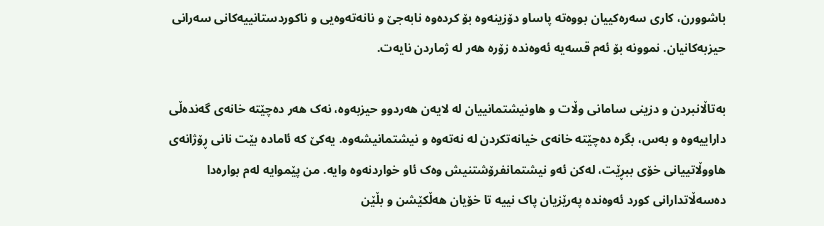باشوورن، کاری سه‌ره‌کییان بووه‌ته‌ پاساو دۆزینه‌وه‌ بۆ کرده‌وه‌ نابه‌جێ و نانه‌ته‌وه‌یی و ناکوردستانییه‌کانی سه‌رانی حیزبه‌کانیان. نموونه‌ بۆ ئه‌م قسه‌یه‌ ئه‌وه‌نده‌ زۆره‌ هه‌ر له‌ ژماردن نایه‌ت.

به‌تاڵانبردن و دزینی سامانی وڵات و هاونیشتمانییان له‌ لایه‌ن هه‌ردوو حیزبه‌وه‌، نه‌ک هه‌ر ده‌چێته‌ خانه‌ی گه‌نده‌ڵی داراییه‌وه‌ و به‌س، بگره‌ ده‌چێته‌ خانه‌ی خیانه‌تکردن له‌ نه‌ته‌وه‌ و نیشتمانیشه‌وه‌. یه‌کێ که‌ ئاماده‌ بێت نانی ڕۆژانه‌ی هاووڵاتییانی خۆی ببڕێت، له‌کن ئه‌و نیشتمانفرۆشتنیش وه‌ک ئاو خواردنه‌وه وایه‌. من پێموایه‌ له‌م بواره‌دا ده‌سه‌ڵاتدارانی کورد ئه‌وه‌نده‌ په‌رێزیان پاک نییه‌ تا خۆیان هه‌ڵکێشن و بڵێن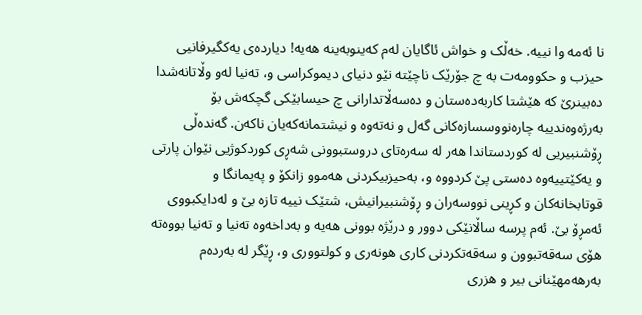نا ئه‌مه‌ وا نییه‌. خه‌ڵک و خواش ئاگایان له‌م که‌ینوبه‌ینه‌ هه‌یه‌! دیارده‌ی یه‌کگیرفانیی حیزب و حکوومه‌ت به‌ چ جۆرێک ناچێته‌ نێو دنیای دیموکراسی و، ته‌نیا له‌و وڵاتانه‌شدا ده‌بینرێ که‌ هێشتا کاربه‌ده‌ستان و ده‌سه‌ڵاتدارانی چ حیسابێکی گچکه‌ش بۆ به‌رژه‌وه‌ندییه‌ چاره‌نووسسازه‌کانی گه‌ل و نه‌ته‌وه‌ و نیشتمانه‌که‌یان ناکه‌ن. گه‌نده‌ڵی ڕۆشنبیریی له‌ کوردستاندا هه‌ر له‌ سه‌ره‌تای دروستبوونی شه‌ڕی کوردکوژیی نێوان پارتی و یه‌کێتییه‌وه‌ ده‌ستی پێ کردووه‌ و، به‌حیزبیکردنی هه‌موو زانکۆ و په‌یمانگا و قوتابخانه‌کان و کڕینی نووسه‌ران و ڕۆشنبیرانیش، شتێک نییه‌ تازه‌ بێ و له‌دایکبووی ئه‌مڕۆ بێ. ئه‌م پرسه‌ ساڵانێکی دوور و درێژه‌ بوونی هه‌یه‌ و به‌داخه‌وه‌ ته‌نیا و ته‌نیا بووه‌ته‌‌ هۆی سه‌قه‌تبوون و سه‌قه‌تکردنی کاری هونه‌ری و کولتووری و، ڕێگر له‌ به‌رده‌م به‌رهه‌مهێنانی‌ بیر و هزری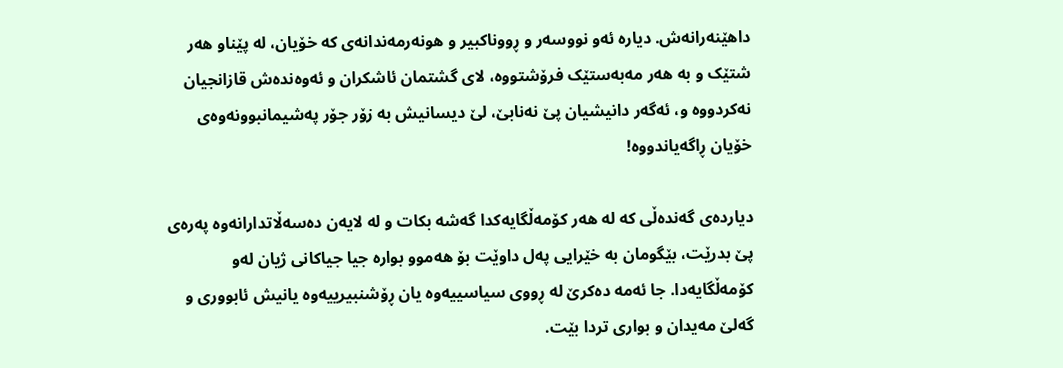داهێنه‌رانه‌ش. دیاره‌ ئه‌و نووسه‌ر و ڕووناکبیر و هونه‌رمه‌ندانه‌ی که‌ خۆیان، له‌ پێناو هه‌ر شتێک و به‌ هه‌ر مه‌به‌ستێک فرۆشتووه‌، لای گشتمان ئاشکران و ئه‌وه‌نده‌ش قازانجیان نه‌کردووه‌ و، ئه‌گه‌ر دانیشیان پێ نه‌نابێ، لێ دیسانیش به‌ زۆر جۆر په‌شیمانبوونه‌وه‌ی خۆیان ڕاگه‌یاندووه‌!

دیارده‌ی گه‌نده‌ڵی که‌ له‌ هه‌ر کۆمه‌ڵگایه‌کدا گه‌شه‌ بکات و له‌ لایه‌ن ده‌سه‌ڵاتدارانه‌وه‌ په‌ره‌ی پێ بدرێت، بێگومان به‌ خێرایی په‌ل داوێت بۆ هه‌موو بواره‌ جیا جیاکانی ژیان له‌و کۆمه‌ڵگایه‌دا. جا ئه‌مه‌ ده‌کرێ له‌ ڕووی سیاسییه‌وه‌ یان ڕۆشنبیرییه‌وه‌ یانیش ئابووری و گه‌لێ مه‌یدان و بواری تردا بێت.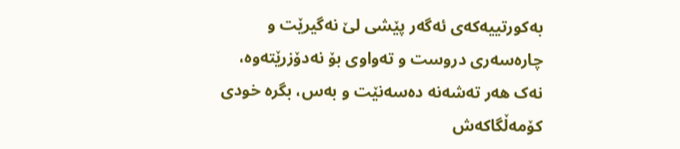به‌کورتییه‌که‌ی ئه‌گه‌ر پێشی لێ نه‌گیرێت و چاره‌سه‌ری دروست و ته‌واوی بۆ نه‌دۆزرێته‌وه‌، نه‌ک هه‌ر ته‌شه‌نه‌ ده‌سه‌نێت و به‌س، بگره‌ خودی کۆمه‌ڵگاکه‌ش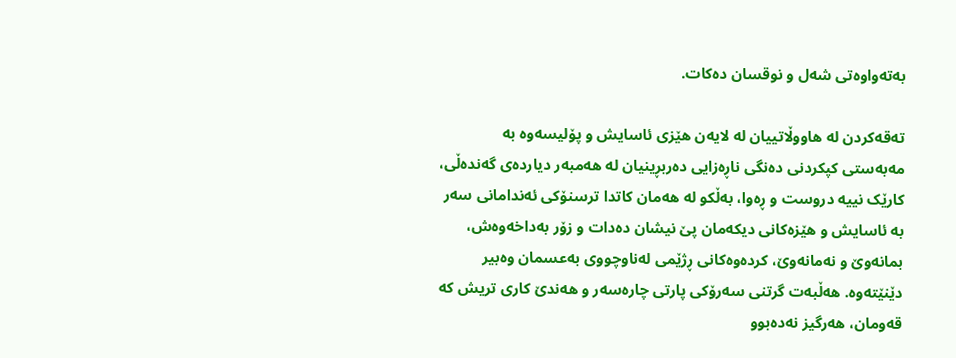به‌ته‌واوه‌تی شه‌ل و نوقسان ده‌کات.

ته‌قه‌کردن له‌ هاووڵاتییان له‌ لایه‌ن هێزی ئاسایش و پۆلیسه‌وه‌ به‌ مه‌به‌ستی کپکردنی ده‌نگی ناڕه‌زایی ده‌ربڕینیان له‌ هه‌مبه‌ر دیارده‌ی گه‌نده‌ڵی، کارێک نییه‌ دروست و ڕه‌وا، به‌ڵکو له‌ هه‌مان کاتدا ترسنۆکی ئه‌ندامانی سه‌ر به‌ ئاسایش و هێزه‌کانی دیکه‌مان پێ نیشان ده‌دات و زۆر به‌داخه‌وه‌ش، بمانه‌وێ و نه‌مانه‌وێ، کرده‌وه‌کانی ڕژێمی له‌ناوچووی به‌عسمان وه‌بیر دێنێته‌وه‌. هه‌ڵبه‌ت گرتنی سه‌رۆکی پارتی چاره‌سه‌ر و هه‌ندێ کاری تریش که‌ قه‌ومان، هه‌رگیز نه‌ده‌بوو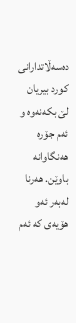ده‌سه‌ڵاتدارانی کورد بیریان لێ بکه‌نه‌وه‌ و ئه‌م جۆره‌ هه‌نگاوانه‌ باوێن. هه‌رنا له‌به‌ر ئه‌و هۆیه‌ی که‌ ئه‌م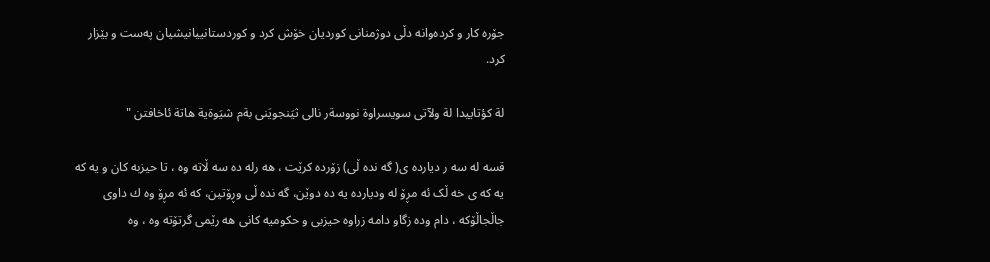جۆره‌ کار و کرده‌وانه‌ دڵی دوژمنانی کوردیان خۆش کرد و کوردستانییانیشیان په‌ست و بێزار کرد.

لة كؤتاييدا لة ولآتى سويسراوة نووسةر نالى ثيَنجويَنى بةم شيَوةية هاتة ئاخافتن "

قسه له سه ر دیارده ی( گه نده ڵی) زۆرده کرێت ، هه رله ده سه ڵاته وه ، تا حیزبه کان و یه که یه که ی خه ڵک ئه مڕۆ له ودیارده یه ده دوێن، گه نده ڵی وڕۆتین، که ئه مڕۆ وه ك داوی جاڵجاڵۆکه ، دام وده زگاو دامه زراوه حیزبی و حکومیه کانی هه رێمی گرتۆته وه ، وه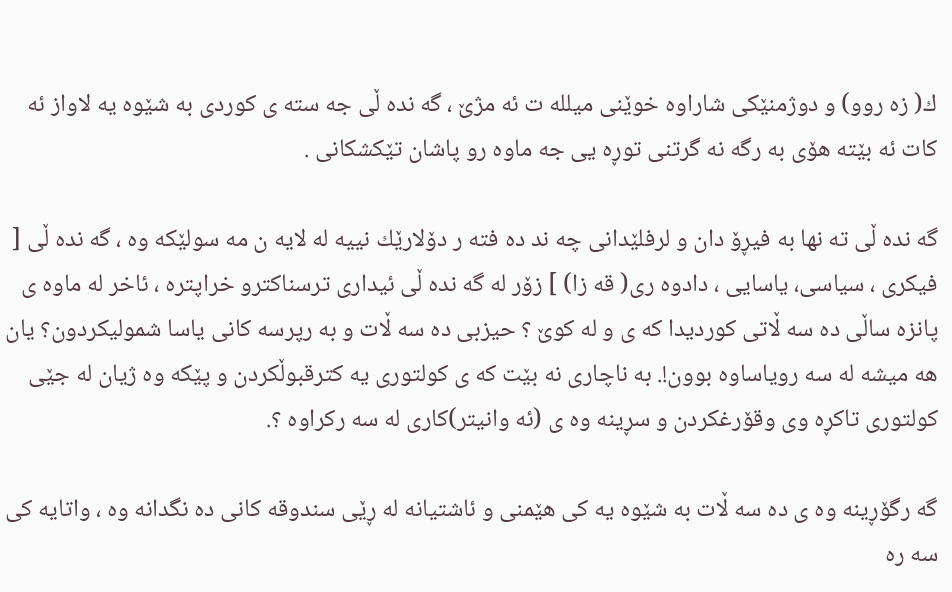ك( زه روو) و دوژمنێکی شاراوه خوێنی میلله ت ئه مژێ ، گه نده ڵی جه سته ی کوردی به شێوه یه لاواز ئه کات ئه بێته هۆی به رگه نه گرتنی توڕه یی جه ماوه رو پاشان تێکشکانی .

گه نده ڵی ته نها به فیڕۆ دان و لرفلێدانی چه ند ده فته ر دۆلارێك نییه له لایه ن مه سولێكه وه ، گه نده ڵی [ فیکری ، سیاسی، یاسایی ، دادوه ری( قه زا) ] زۆر له گه نده ڵی ئیداری ترسناکترو خراپتره ، ئاخر له ماوه ی پانزه ساڵی ده سه ڵاتی کوردیدا که ی و له کوێ ؟ حیزبی ده سه ڵات و به رپرسه کانی یاسا شمولیکردون؟ یان هه میشه له سه رویاساوه بوون!. به ناچاری نه بێت که ی کولتوری یه کترقبوڵکردن و پێکه وه ژیان له جێی کولتوری تاکڕه وی وقۆرغکردن و سڕینه وه ی (ئه وانیتر)کاری له سه رکراوه ؟.

گه رگۆڕینه وه ی ده سه ڵات به شێوه یه کی هێمنی و ئاشتیانه له ڕێی سندوقه کانی ده نگدانه وه ، واتایه کی سه ره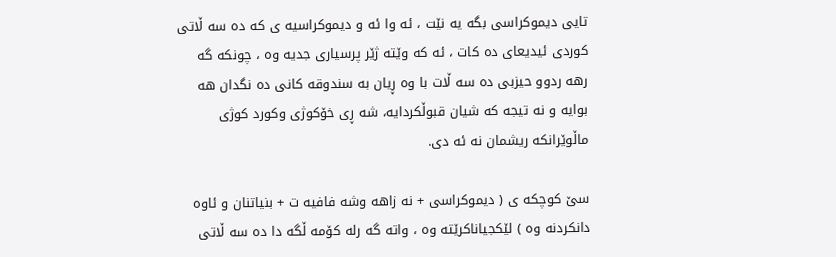تایی دیموکراسی بگه یه نێت ، ئه وا ئه و دیموکراسیه ی که ده سه ڵاتی کوردی ئیدیعای ده کات ، ئه که وێته ژێر پرسیاری جدیه وه ، چونکه گه رهه ردوو حیزبی ده سه ڵات با وه ڕیان به سندوقه کانی ده نگدان هه بوایه و نه تیجه که شیان قبوڵکردایه، شه ڕی خۆکوژی وکورد کوژی ماڵوێرانکه ریشمان نه ئه دی.

سێ کوچکه ی ( دیموکراسی + نه زاهه وشه فافیه ت + بنیاتنان و ئاوه دانکردنه وه ) لێکجیاناکرێته وه ، واته گه رله کۆمه ڵگه دا ده سه ڵاتی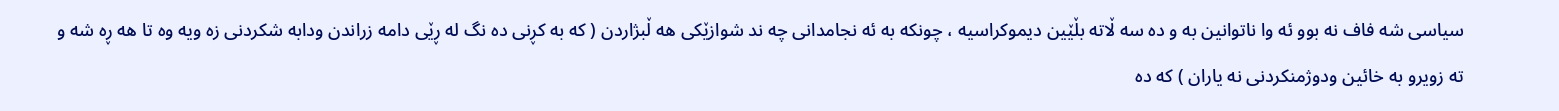سیاسی شه فاف نه بوو ئه وا ناتوانین به و ده سه ڵاته بڵێین دیموکراسیه ، چونکه به ئه نجامدانی چه ند شوازێکی هه ڵبژاردن ( که به کڕنی ده نگ له ڕێی دامه زراندن ودابه شکردنی زه ویه وه تا هه ڕه شه و ته زویرو به خائین ودوژمنکردنی نه یاران ) که ده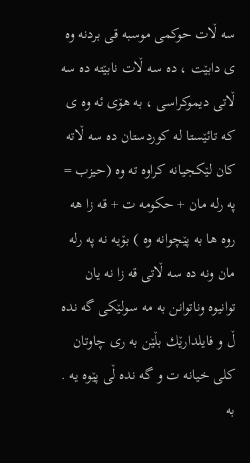سه ڵات حوکمی موسبه قی بردنه وه ی دابێت ، ده سه ڵات نابێته ده سه ڵاتی دیموکراسی ، به هۆی ئه وه ی که تائێستا له کوردستان ده سه ڵاته کان لێكجیانه کراوه ته وه (حیزب = په رله مان + حکومه ت + قه زا هه روه ها به پێچوانه وه ) بۆیه نه په رله مان ونه ده سه ڵاتی قه زا نه یان توانیوه وناتوانن به مه سولێکی گه نده ڵ و فایلدارێك بڵێن به ری چاوتان کلی خیانه ت و گه نده ڵی پێوه یه . به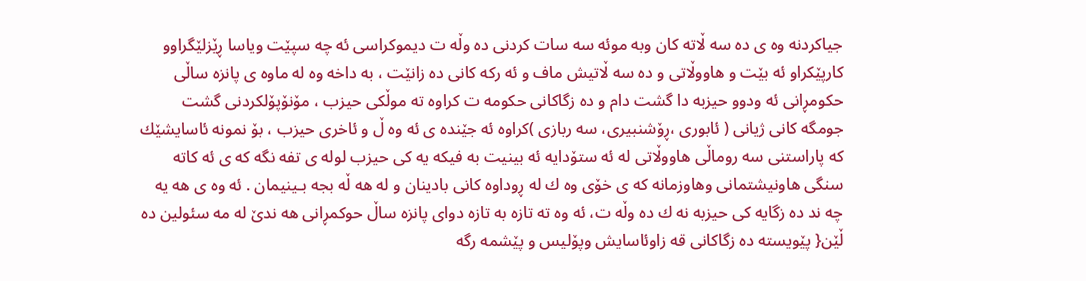جیاکردنه وه ی ده سه ڵاته کان وبه موئه سه سات کردنی ده وڵه ت دیموکراسی ئه چه سپێت ویاسا ڕێزلێگراوو کارپێکراو ئه بێت و هاووڵاتی و ده سه ڵاتیش ماف و ئه رکه کانی ده زانێت ، به داخه وه له ماوه ی پانزه ساڵی حکومڕانی ئه ودوو حیزبه دا گشت دام و ده زگاکانی حکومه ت کراوه ته موڵکی حیزب ، مۆنۆپۆلکردنی گشت جومگه کانی ژیانی ( ئابوری ،ڕۆشنبیری، سه ربازی )کراوه ئه جێنده ی ئه وه ڵ و ئاخری حیزب ، بۆ نمونه ئاسایشێك که پاراستنی سه روماڵی هاووڵاتی له ئه ستۆدایه ئه بینیت به فیکه یه کی حیزب لوله ی تفه نگه که ی ئه کاته سنگی هاونیشتمانی وهاوزمانه که ی خۆی وه ك له ڕوداوه کانی بادینان و له هه ڵه بجه بـینیمان . ئه وه ی هه یه چه ند ده زگایه کی حیزبه نه ك ده وڵه ت، ئه وه ته تازه به تازه دوای پانزه ساڵ حوکمڕانی هه ندێ له مه سئولین ده ڵێن{ پێویسته ده زگاکانی قه زاوئاسایش وپۆلیس و پێشمه رگه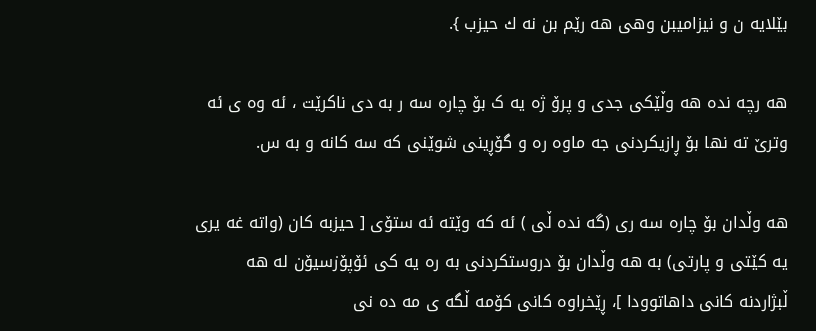بێلایه ن و نیزامیبن وهی هه رێم بن نه ك حیزب }.

هه رچه نده هه وڵێکی جدی و پرۆ ژه یه ک بۆ چاره سه ر به دی ناکرێت ، ئه وه ی ئه وترێ ته نها بۆ ڕازیکردنی جه ماوه ره و گۆڕینی شوێنی که سه کانه و به س.

هه وڵدان بۆ چاره سه ری (گه نده ڵی ) ئه که وێته ئه ستۆی [ حیزبه کان (واته غه یری یه کێتی و پارتی) به هه وڵدان بۆ دروستکردنی به ره یه کی ئۆپۆزسیۆن له هه ڵبژاردنه کانی داهاتوودا ]، ڕێخراوه کانی کۆمه ڵگه ی مه ده نی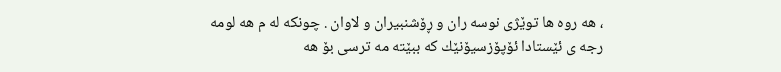، هه روه ها توێژی نوسه ران و ڕۆشنبیران و لاوان . چونکه له م هه لومه رجه ی ئێستادا ئۆپۆزسیۆنێك که ببێته مه ترسی بۆ هه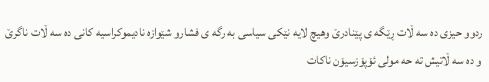ردوو حیزی ده سه ڵات ڕێگه ی پێنادرێ وهیچ لایه نێکی سیاسی به رگه ی فشارو شێوازه نادیموکراسیه کانی ده سه ڵات ناگرێ و ده سه ڵاتیش ته حه مولی ئۆپۆزسیۆن ناکات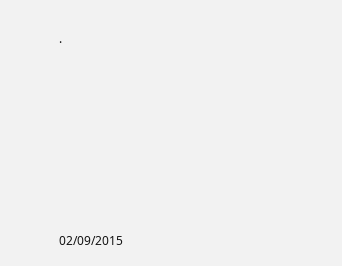.












02/09/2015